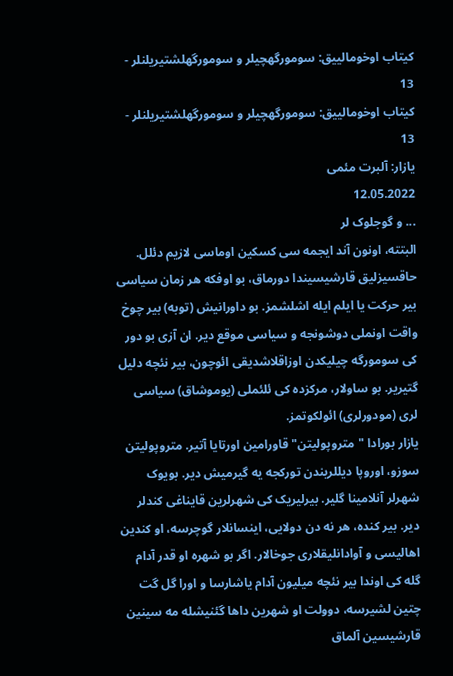کیتاب اوخومالییق: سومورگهچیلر و سومورگهلشتیریلنلر - 13
کیتاب اوخومالییق: سومورگهچیلر و سومورگهلشتیریلنلر - 13
یازار: آلبرت مئمی
12.05.2022
... و گوجلوک لر
البتته، اونون آند ایجمه سی کسکین اوماسی لازیم دئلل. حاقسیزلیق قارشیسیندا دورماق، بو اوفکه هر زمان سیاسی بیر حرکت یا ایلم ایله اشلشمز. بو داورانیش (توبه) بیر چوخ واقت اونملی دوشونجه و سیاسی موقع دیر. ان آزی بو دور کی سومورگه چیلیکدن اوزاقلاشدیقی ائوچون، بیر نئچه دلیل گتیریر. بو ساولار، مرکزده کی ئلئملی (یوموشاق) سیاسی لری (مودورلری) ائولکوتمز.
یازار بورادا "متروپولیتن" قاورامین اورتایا آتیر. متروپولیتن سوزو، اوروپا دیللریندن تورکجه یه گیرمیش دیر. بویوک شهرلر آنلامینا گلیر. بیرلیریک کی شهرلرین قایناغی کندلر دیر. بیر کنده، هر نه دن دولایی، اینسانلار گوچرسه، او کندین اهالیسی و آوادانلیقلاری جوخالار. اگر بو شهره او قدر آدام گله کی اوندا بیر نئچه میلیون آدام یاشارسا و اورا گل گت چتین لشیرسه، دوولت او شهرین داها گئنیشله مه سینین قارشیسین آلماق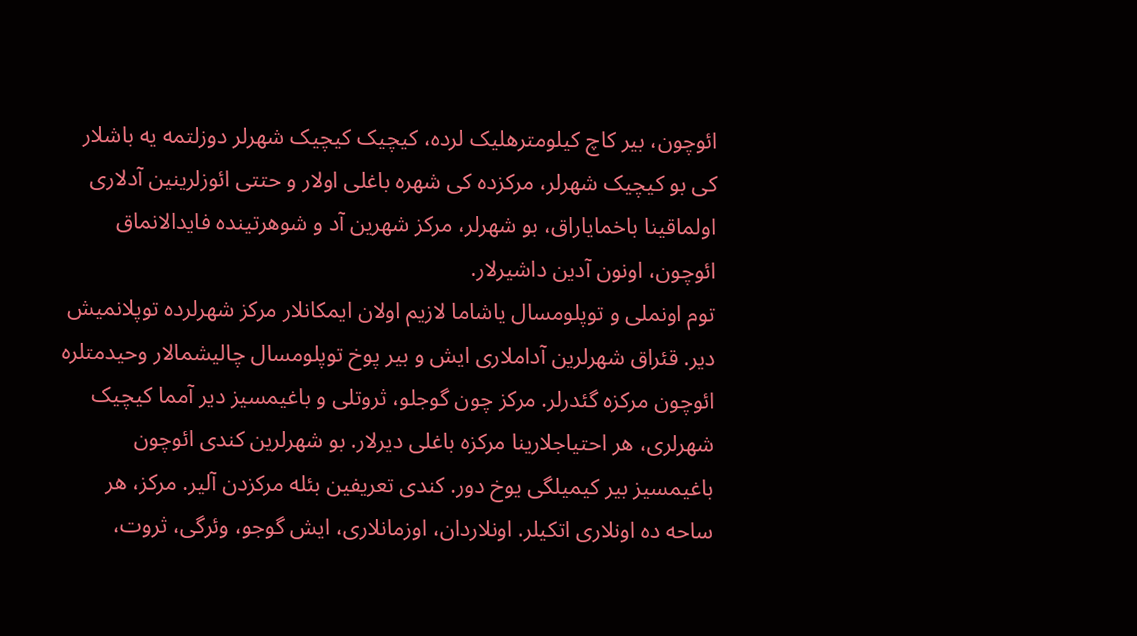ائوچون، بیر کاچ کیلومترهلیک لرده، کیچیک کیچیک شهرلر دوزلتمه یه باشلار کی بو کیچیک شهرلر، مرکزده کی شهره باغلی اولار و حتتی ائوزلرینین آدلاری اولماقینا باخمایاراق، بو شهرلر، مرکز شهرین آد و شوهرتینده فایدالانماق ائوچون، اونون آدین داشیرلار.
توم اونملی و توپلومسال یاشاما لازیم اولان ایمکانلار مرکز شهرلرده توپلانمیش دیر. قئراق شهرلرین آداملاری ایش و بیر پوخ توپلومسال چالیشمالار وحیدمتلره ائوچون مرکزه گئدرلر. مرکز چون گوجلو، ثروتلی و باغیمسیز دیر آمما کیچیک شهرلری، هر احتیاجلارینا مرکزه باغلی دیرلار. بو شهرلرین کندی ائوچون باغیمسیز بیر کیمیلگی یوخ دور. کندی تعریفین بئله مرکزدن آلیر. مرکز، هر ساحه ده اونلاری اتکیلر. اونلاردان، اوزمانلاری، ایش گوجو، وئرگی، ثروت،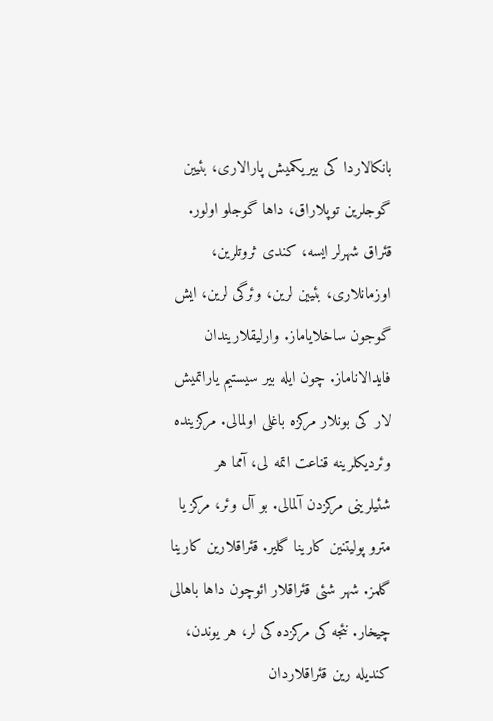بانکالاردا کی بیریکمیش پارالاری، بئیین گوجلرین توپلاراق، داها گوجلو اولور. قئراق شهرلر ایسه، کندی ثروتلرین، اوزمانلاری، بئیین لرین، وئرگی لرین، ایش گوجون ساخلایاماز. وارلیقلاریندان فایدالاناماز. چون ایله بیر سیستیم یاراتمیش لار کی بونلار مرکزه باغلی اولمالی. مرکزینده وئردیکلرینه قناعت اتمه لی، آمما هر شئیلرینی مرکزدن آلمالی. بو آل وئر، مرکز یا مترو پولیتنین کارینا گلیر. قئراقلارین کارینا گلمز. شهر شئی قئراقلار ائوچون داها باهالی چیخار. نئجه کی مرکزده کی لر، هر یوندن، کندیله رین قئراقلاردان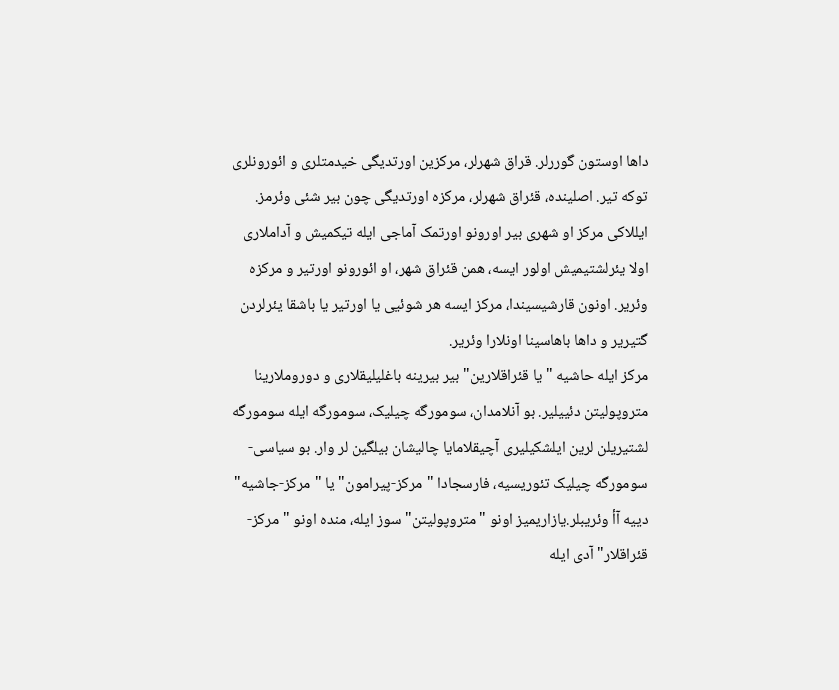داها اوستون گوررلر. قراق شهرلر، مرکزین اورتدیگی خیدمتلری و ائورونلری توکه تیر. اصلینده، قئراق شهرلر، مرکزه اورتدیگی چون بیر شئی وئرمز. ایللاکی مرکز او شهری بیر اورونو اورتمک آماجی ایله تیکمیش و آداملاری اولا یئرلشتیمیش اولور ایسه، همن قئراق شهر، او ائورونو اورتیر و مرکزه وئریر. اونون قارشیسیندا، مرکز ایسه هر شوئیی یا اورتیر یا باشقا یئرلردن گتیریر و داها باهاسینا اونلارا وئریر.
مرکز ایله حاشیه " یا قئراقلارین" بیر بیرینه باغلیلیقلاری و دوروملارینا متروپولیتن دئییلیر. بو آنلامدان، سومورگه چیلیک، سومورگه ایله سومورگه لشتیریلن لرین ایلشکیلیری آچیقلامایا چالیشان بیلگین لر وار. بو سیاسی-سومورگه چیلیک تئوریسیه، فارسجادا "مرکز-پیرامون" یا "مرکز-جاشیه" دییه آأ وئریبلر.یازاریمیز اونو "متروپولیتن" سوز ایله، منده اونو "مرکز-قئراقلار" آدی ایله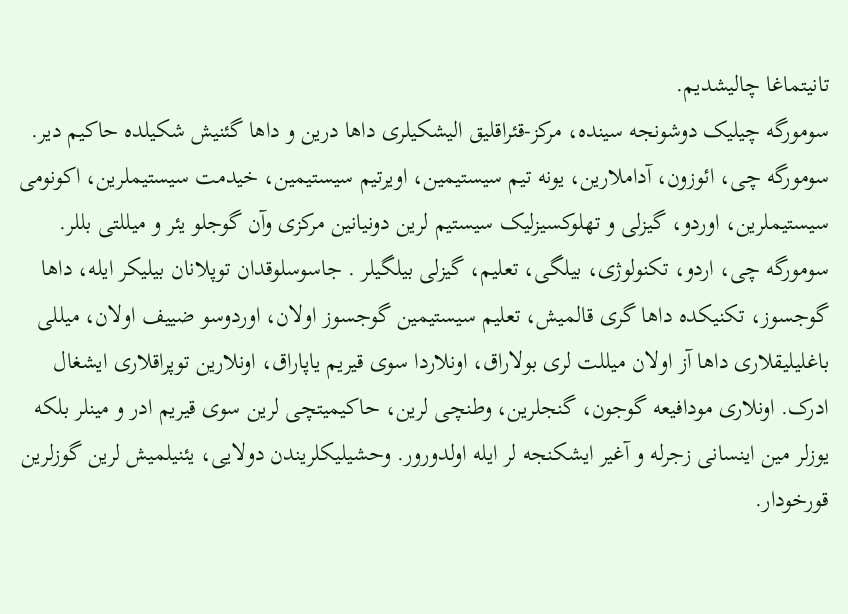تانیتماغا چالیشدیم.
سومورگه چیلیک دوشونجه سینده، مرکز-قئراقلیق الیشکیلری داها درین و داها گئنیش شکیلده حاکیم دیر. سومورگه چی، ائوزون، آداملارین، یونه تیم سیستیمین، اویرتیم سیستیمین، خیدمت سیستیملرین، اکونومی سیستیملرین، اوردو، گیزلی و تهلوکسیزلیک سیستیم لرین دونیانین مرکزی وآن گوجلو یئر و میللتی بللر.
سومورگه چی، اردو، تکنولوژی، بیلگی، تعلیم، گیزلی بیلگیلر . جاسوسلوقدان توپلانان بیلیکر ایله، داها گوجسوز، تکنیکده داها گری قالمیش، تعلیم سیستیمین گوجسوز اولان، اوردوسو ضییف اولان، میللی باغلیلیقلاری داها آز اولان میللت لری بولاراق، اونلاردا سوی قیریم یاپاراق، اونلارین توپراقلاری ایشغال ادرک. اونلاری مودافیعه گوجون، گنجلرین، وطنچی لرین، حاکیمیتچی لرین سوی قیریم ادر و مینلر بلکه یوزلر مین اینسانی زجرله و آغیر ایشکنجه لر ایله اولدورور. وحشیلیکلریندن دولایی، یئنیلمیش لرین گوزلرین قورخودار.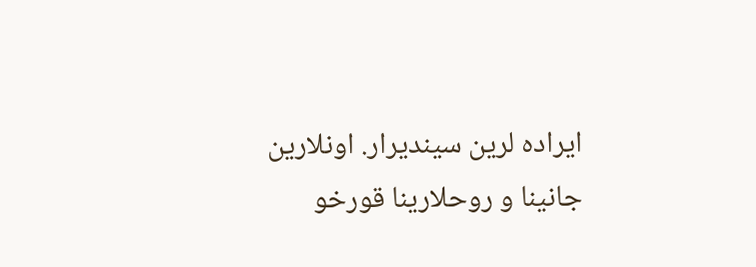ایراده لرین سیندیرار. اونلارین جانینا و روحلارینا قورخو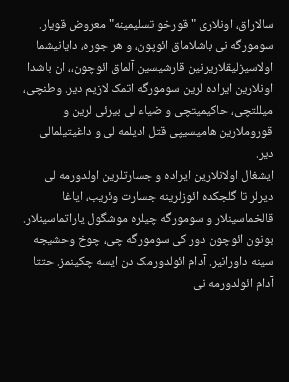سالاراق، اونلاری "قورخو تسلیمینه" معروض قویار. سومورگه نی باشلاماق ائوپون، و هر جوره، دایانیشما اولاسیزلیقلاریرنین قارشیسین آلماق ائوچون،، ان باشدا اونلارین ایراده لرین سومورگه اتمک لازیم دیر. وطنچی، میللتچی، حاکیمیتچی و ضیاء لی بیرئی لرین و قوروملارین هامیسیپی قتل ادیلمه لی و داغیتیلمالی دیر.
ایشغال اولانلارین ایراده و جسارتلرین اولدورمه لی دیرلر تا گلجکده ائوزلرینه جسارت وئریب، ایاغا قالخماسینلار و سومورگه چیلره موشگول یاراتماسینلار. بونون ائوچون دور کی سومورگه چی، چوخ وحشیجه سینه داورانیر. آدام ائولدورمک دن ایسه چکینمز. حتتا آدام ائولدورمه نی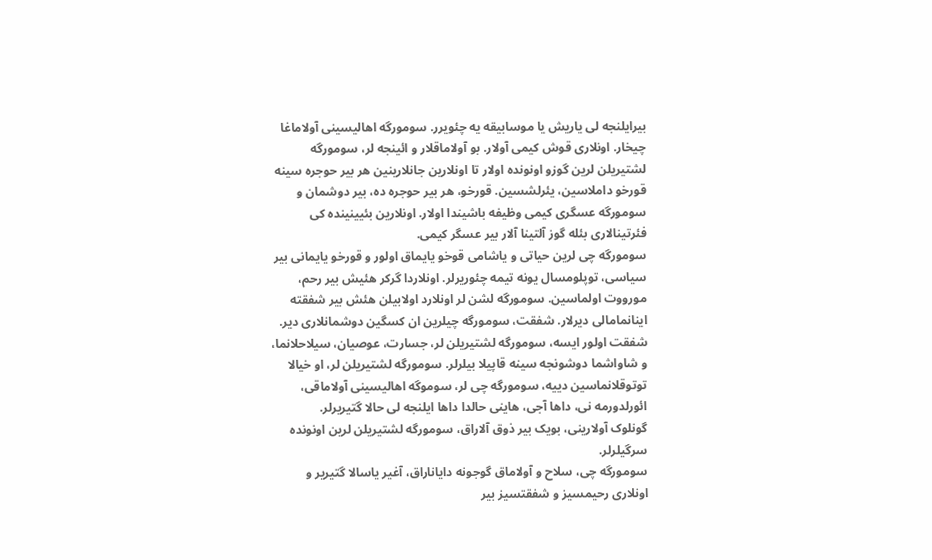بیرایلنجه لی یاریش یا موسابیقه یه چئویرر. سومورگه اهالیسینی آولاماغا چیخار. اونلاری قوش کیمی آولار. بو آولاماقلار و ائینجه لر، سومورگه لشتیریلن لرین گوزو اونونده اولار تا اونلارین جانلارینین هر بیر حوجره سینه قورخو داملاسین، یئرلشسین. قورخو، هر بیر حوجره ده، بیر دوشمان و سومورگه عسگری کیمی وظیفه باشیندا اولار. اونلارین بئیینینده کی فئرتینالاری بئله گوز آلتینا آلار بیر عسگر کیمی.
سومورگه چی لرین حیاتی و یاشامی قوخو یایماق اولور و قورخو یایمانی بیر سیاسی، توپلومسال یونه تیمه چئوریرلر. اونلاردا گرکر هئیش بیر رحم، مورووت اولماسین. سومورگه لشن لر اونلارد اولابیلن هئش بیر شفقته اینانمامالی دیرلار. شفقت، سومورگه چیلرین ان کسگین دوشمانلاری دیر. شفقت اولور ایسه، سومورگه لشتیریلن لر، جسارت، عوصیان، سیلاحلانما، و شاواشما دوشونجه سینه قاپیلا بیلرلر. سومورگه لشتیریلن لر، او خیالا توتوقلانماسین دییه، سومورگه چی لر، سوموگه اهالیسینی آولاماقی، ائورلدورمه نی، داها آجی، هاینی حالدا داها ایلنجه لی حالا گتیریرلر.
گونلوک آولارینی، بویک بیر ذوق آلاراق، سومورگه لشتیریلن لرین اونونده سرگیلرلر.
سومورگه چی، سلاح و آولاماق گوجونه دایاناراق، آغیر یاسالا گتیریر و اونلاری رحیمسیز و شفقتسیز بیر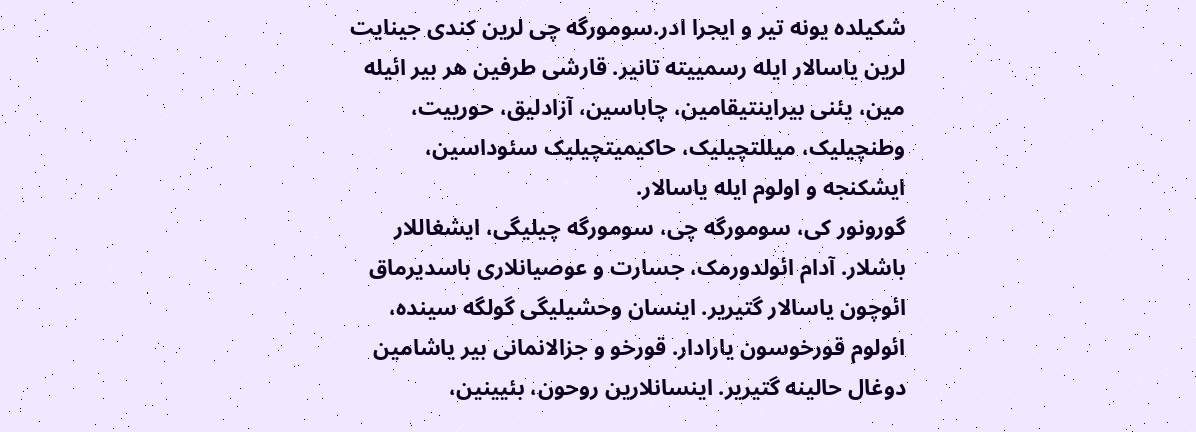شکیلده یونه تیر و ایجرا ادر.سومورگه چی لرین کندی جینایت لرین یاسالار ایله رسمییته تانیر. قارشی طرفین هر بیر ائیله مین، یئنی بیراینتیقامین، چاباسین، آزادلیق، حورییت، وطنچیلیک، میللتچیلیک، حاکیمیتچیلیک سئوداسین، ایشکنجه و اولوم ایله یاسالار.
گورونور کی، سومورگه چی، سومورگه چیلیگی، ایشغاللار باشلار. آدام ائولدورمک، جسارت و عوصیانلاری باسدیرماق ائوچون یاسالار گتیریر. اینسان وحشیلیگی گولگه سینده، ائولوم قورخوسون یارادار. قورخو و جزالانمانی بیر یاشامین دوغال حالینه گتیریر. اینسانلارین روحون، بئیینین،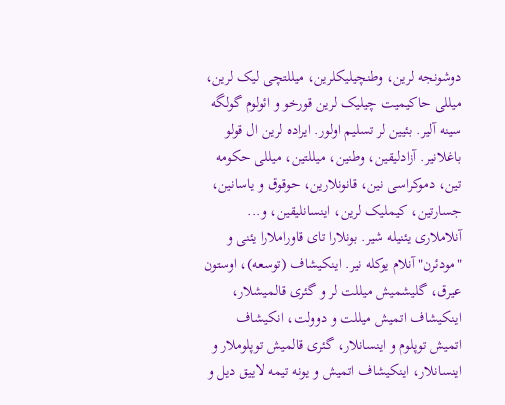دوشونجه لرین، وطنچیلیکلرین، میللتچی لیک لرین، میللی حاکیمیت چیلیک لرین قورخو و ائولوم گولگه سینه آلیر. بئیین لر تسلیم اولور. ایراده لرین ال قولو باغلانیر. آزادلیقین، وطنین، میللتین، میللی حکومه تین، دموکراسی نین، قانونلارین، حوقوق و یاسانین، جسارتین، کیملیک لرین، اینسانلیقین، و... آنلاملاری یئنیله شیر. بونلارا تای قاوراملارا یئنی و "مودئرن" آنلام یوکله نیر. اینکیشاف (توسعه)، اوستون عیرق، گلیشمیش میللت لر و گئری قالمیشلار، اینکیشاف اتمیش میللت و دوولت، انکیشاف اتمیش توپلوم و اینسانلار، گئری قالمیش توپلوملار و اینسانلار، اینکیشاف اتمیش و یونه تیمه لاییق دیل و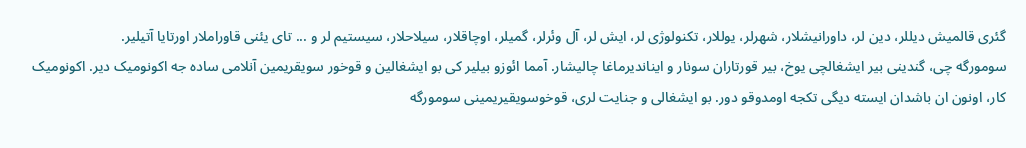گئری قالمیش دیللر، دین لر، داورانیشلار، شهرلر، یوللار، تکنولوژی لر، ایش لر، آل وئرلر، گمیلر، اوچاقلار، سیلاحلار، سیستیم لر و ... تای یئنی قاوراملار اورتایا آتیلیر.
سومورگه چی، گندینی بیر ایشغالچی یوخ، بیر قورتاران سونار و ایناندیرماغا چالیشار. آمما ائوزو بیلیر کی بو ایشغالین و قوخور سویقریمین آنلامی ساده جه اکونومیک دیر. اکونومیک کار، اونون ان باشدان ایسته دیگی تکجه اومدوقو دور. بو ایشغالی و جنایت لری، قوخوسویقیریمینی سومورگه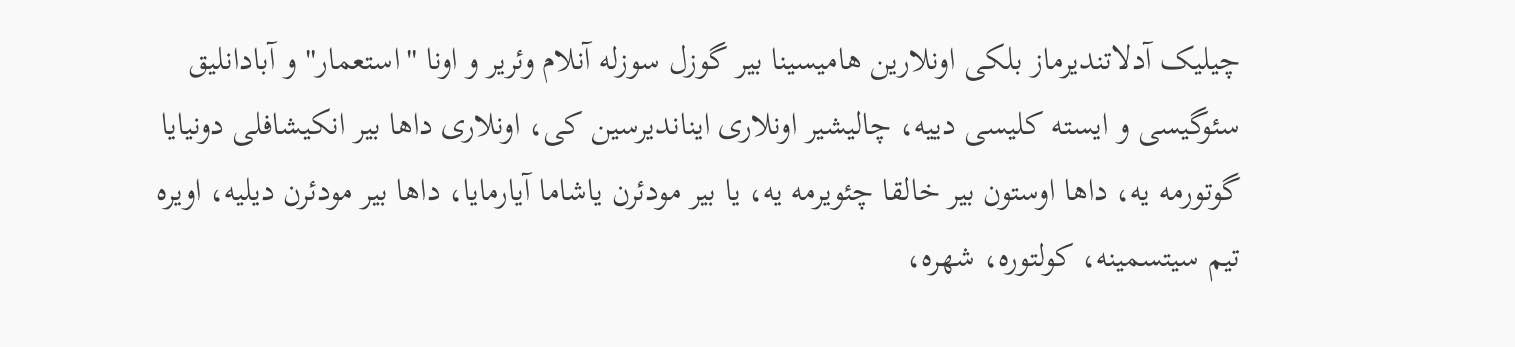چیلیک آدلاتندیرماز بلکی اونلارین هامیسینا بیر گوزل سوزله آنلام وئریر و اونا "استعمار" و آبادانلیق سئوگیسی و ایسته کلیسی دییه، چالیشیر اونلاری ایناندیرسین کی، اونلاری داها بیر انکیشافلی دونیایا گوتورمه یه، داها اوستون بیر خالقا چئویرمه یه، یا بیر مودئرن یاشاما آیارمایا، داها بیر مودئرن دیلیه، اویره تیم سیتسمینه، کولتوره، شهره،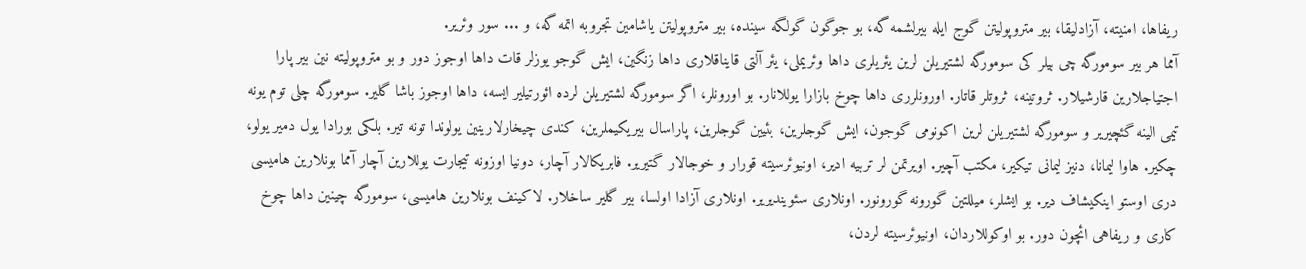ریفاها، امنیته، آزادلیقا، بیر متروپولیتن گوج ایله بیرلشمه گه، بو جوگون گولگه سینده، بیر متروپولیتن یاشامین تجروبه اتمه گه، و ... سور وئریر.
آمما هر بیر سومورگه چی بیلر کی سومورگه لشتیریلن لرین یئریلری داها وئریملی، یئر آلتی قایناقلاری داها زنگین، ایش گوجو یوزلر قات داها اوجوز دور و بو متروپولیته نین بیر پارا اجتیاجلارین قارشیلار. ثروتینه، ثروتلر قاتار. اورونلرری داها چوخ بازارا یوللانار. بو اورونلر، اگر سومورگه لشتیریلن لرده ائورتیلیر ایسه، داها اوجوز باشا گلیر. سومورگه چلی توم یونه تیمی الینه گئچیریر و سومورگه لشتیریلن لرین اکونومی گوجون، ایش گوجلرین، بئیین گوجلرین، پاراسال بیریکیملرین، کندی چیخارلارینین یولوندا تونه تیر. بلکی بورادا یول دمیر یولو، چکیر. هاوا لیمانا، دنیز لیمانی تیکیر، مکتب آچیر. اویرتمن لر تربیه ادیر، اونیوئرسیته قورار و خوجالار گتیریر. فابریکالار آچار، دونیا اوزونه تیجارت یوللارین آچار آمما بونلارین هامیسی دری اوستو اینکیشاف دیر. بو ایشلر، میللتین گورونه گورونور. اونلاری سئویندیریر. اونلاری آزادا اولسا، بیر گلیر ساخلار. لاکینف بونلارین هامیسی، سومورگه چینین داها چوخ کاری و ریفاهی ائچون دور. بو اوکوللاردان، اونیوئرسیته لردن،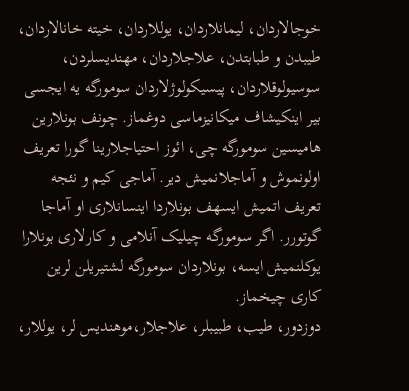خوجالاردان، لیمانلاردان، یوللاردان، خیته خانالاردان، طیبدن و طبابتدن، علاجلاردان، مهندیسلردن، سوسیولوقلاردان، پیسیکولوژلاردان سومورگه یه ایجسی بیر اینکیشاف میکانیزماسی دوغماز. چونف بونلارین هامیسین سومورگه چی، ائوز احتیاجلارینا گورا تعریف اولونموش و آماجلانمیش دیر. آماجی کیم و نئجه تعریف اتمیش ایسهف بونلاردا اینسانلاری او آماجا گوتورر. اگر سومورگه چیلیک آنلامی و کارلاری بونلارا یوکلنمیش ایسه، بونلاردان سومورگه لشتیریلن لرین کاری چیخماز.
دوزدور، طیب، طبیبلر، علاجلار،موهندیس لر، یوللار،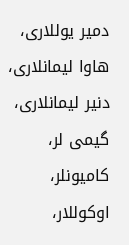دمیر یوللاری، هاوا لیمانلاری، دنیر لیمانلاری، گیمی لر، کامیونلر، اوکوللار،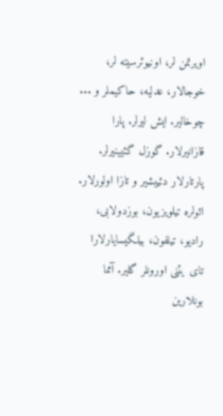اویرتمن لر، اونیوئرسیته لر، خوجالار، عدلیه، حاکیملر و ... چوخالیر. ایش لیرلر. پارا قازانیرلار. گوزل گئیینیرلر. پارتارلار دئییشیر و تازا اولورلار. ائولره تیلویزیون، بوزدولابی، رادیو، تیلفون، بیلگیسایارلارا تای یئنی اورونلر گلیر. آمما بونلارین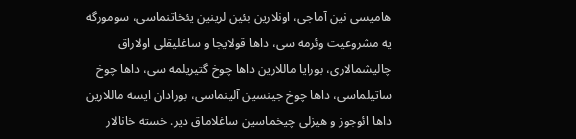هامیسی نین آماجی، اونلارین بئین لرینین یئخاتنماسی، سومورگه یه مشروعیت وئرمه سی، داها قولایجا و ساغلیقلی اولاراق چالیشمالاری، بورایا ماللارین داها چوخ گتیریلمه سی، داها چوخ ساتیلماسی، داها چوخ جینسین آلینماسی، بورادان ایسه ماللارین داها ائوجوز و هیزلی چیخماسین ساغلاماق دیر. خسته خانالار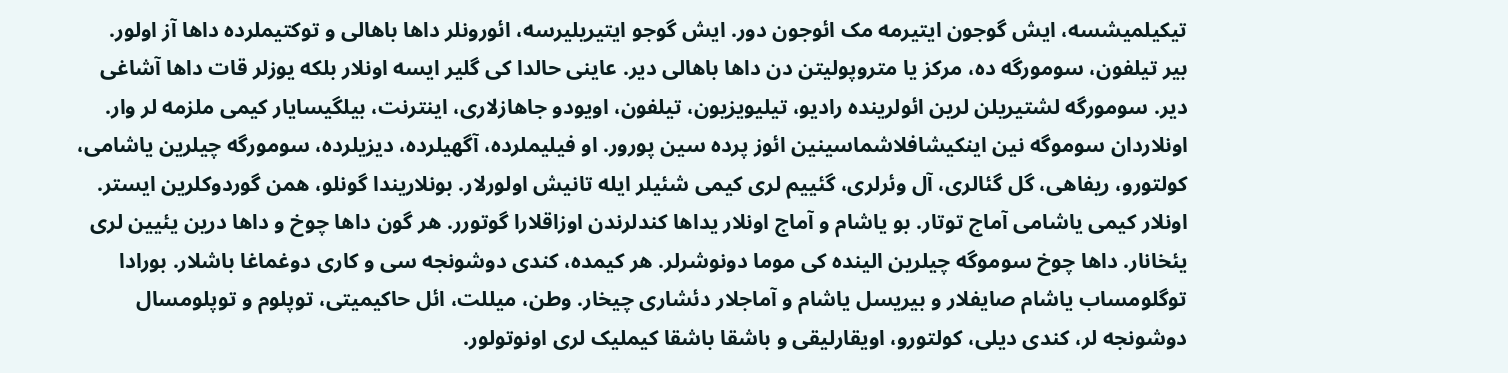تیکیلمیشسه، ایش گوجون ایتیرمه مک ائوجون دور. ایش گوجو ایتیریلیرسه، ائورونلر داها باهالی و توکتیملرده داها آز اولور.
بیر تیلفون، سومورگه ده، مرکز یا متروپولیتن دن داها باهالی دیر. عاینی حالدا کی گلیر ایسه اونلار بلکه یوزلر قات داها آشاغی دیر. سومورگه لشتیریلن لرین ائولرینده رادیو، تیلیویزیون، تیلفون، اویودو جاهازلاری، اینترنت، بیلگیسایار کیمی ملزمه لر وار. اونلاردان سوموگه نین اینکیشافلاشماسینین ائوز پرده سین پورور. او فیلیملرده، آگهیلرده، دیزیلرده، سومورگه چیلرین یاشامی، کولتورو، ریفاهی، گل گئالری، آل وئرلری، گئییم لری کیمی شئیلر ایله تانیش اولورلار. بونلاریندا گونلو، همن گوردوکلرین ایستر. اونلار کیمی یاشامی آماج توتار. بو یاشام و آماج اونلار یداها کندلرندن اوزاقلارا گوتورر. هر گون داها چوخ و داها درین یئیین لری یئخانار. داها چوخ سوموگه چیلرین الینده کی موما دونوشرلر. هر کیمده، کندی دوشونجه سی و کاری دوغماغا باشلار. بورادا توگلومساب یاشام صایفلار و بیریسل یاشام و آماجلار دئشاری چیخار. وطن، میللت، ائل حاکیمیتی، توپلوم و توپلومسال دوشونجه لر، کندی دیلی، کولتورو، اویقارلیقی و باشقا باشقا کیملیک لری اونوتولور.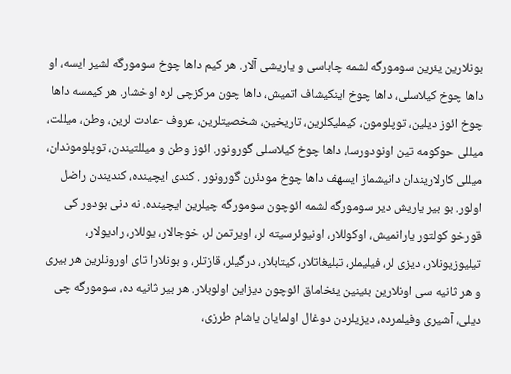بونلارین یئرین سومورگه لشمه چاباسی و یاریشی آلار. هر کیم داها چوخ سومورگه لشیر ایسه، او داها چوخ کیلاسلی، داها چوخ اینکیشاف اتمیش، داها چون مرکزچی لره اوخشار. هر کیمسه داها چوخ ائوز دیلین، توپلومون، کیملیکلرین، تاریخین، شخصیتلرین، عروف -عادت لرین، وطن، میللت، میللی حوکومه تین اونودورسا، داها چوخ کیلاسلی گورونور. ائوز وطن و میللتیندن، توپلوموندان، میللی کارلاریندان دانیشماز ایسهف داها چوخ مودئرن گورونور . کندی ایچینده، کندیندن راضل اولور. بو بیر یاریش دیر سومورگه لشمه ائوچون سومورگه چیلرین ایچینده. نه دنی بودور کی قورخو کولتور یارانمیش، اوکوللار، اونیوئرسیته لر، اویرتمن لر، خوجالار، یوللار، رادیولار، تیلیوزیونلار، دیزی لر، فیلیملر، تبلیغاتلار، کیتابلار، درگیلر، قازتلر، و بونلارا تای اورونلرین هر بیری و هر ثانیه سی اونلارین بئینین یئخاماق ائوچون دیزاین اولوبلار. هر بیر ثانیه ده، سومورگه چی دیلی، آشیری وفیلمرده، دیزیلردن دوغال اولمایان یاشام طرزی،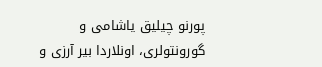پورنو چیلیق یاشامی و گورونتولری، اونلاردا بیر آرزی و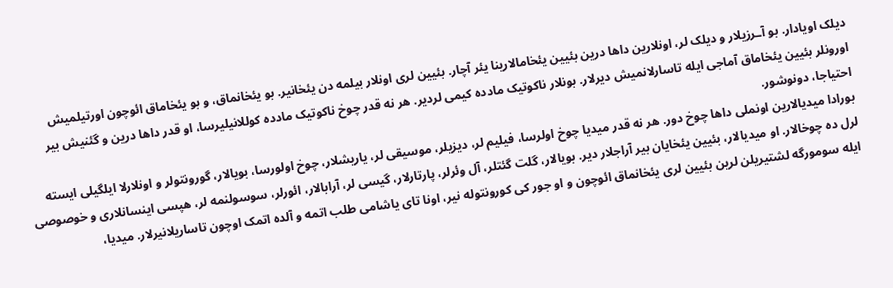دیلک اویادار. بو آـرزیلار و دیلک لر، اونلارین داها درین بئیین یئخامالارینا یئر آچار. بئیین لری اونلار بیلمه دن یئخانیر. بو یئخانماق، و بو یئخاماق ائوچون اورتیلمیش اورونلر بئیین یئخاماق آماجی ایله تاسارلانمیش دیرلار. بونلار ناکوتیک مادده کیمی لردیر. هر نه قدر چوخ ناکوتیک مادده کوللانیلیرسا، او قدر داها درین و گئنیش بیر احتیاجا، دونوشور.
بورادا میدیالارین اونملی داها چوخ دور. هر نه قدر میدیا چوخ اولرسا، فیلیم لر، دیزیلر، موسیقی لر، یاریشلار، چوخ اولورسا، بویالار، گورونتولر و اونلارلا ایلگیلی ایسته لرل ده چوخالار. او میدیالار، بئیین یئخایان بیر آراجلار دیر. بویالار، گلت گئتلر، آل وئرلر، پارتارلار، گیسی لر، آرابالار، ائورلر، سوسولنمه لر، هپسی اینسانلاری و خوصوصی ایله سومورگه لشتیریلن لرین بئیین لری یئخانماق ائوچون و او جور کی کورونتوله نیر، اونا تای یاشامی طلب اتمه و آلده اتمک اوچون تاساریلانیرلار. میدیا،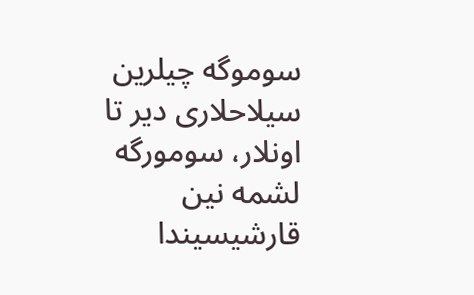سوموگه چیلرین سیلاحلاری دیر تا اونلار، سومورگه لشمه نین قارشیسیندا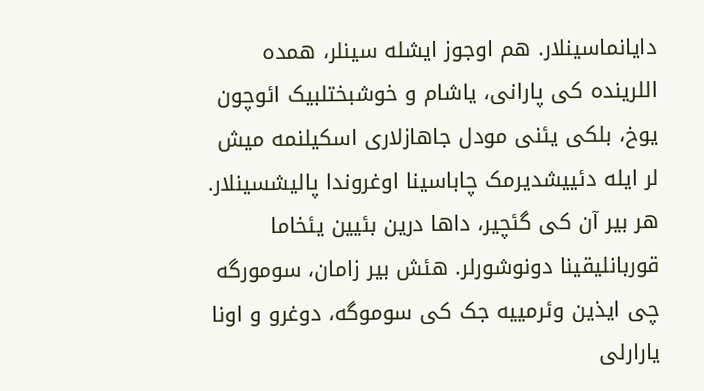دایانماسینلار. هم اوجوز ایشله سینلر، همده اللرینده کی پارانی، یاشام و خوشبختلبیک ائوچون یوخ، بلکی یئنی مودل جاهازلاری اسکیلنمه میش لر ایله دئییشدیرمک چاباسینا اوغروندا پالیشسینلار. هر بیر آن کی گئچیر، داها درین بئیین یئخاما قوربانلیقینا دونوشورلر. هئش بیر زامان، سومورگه چی ایذین وئرمییه جک کی سوموگه، دوغرو و اونا یارارلی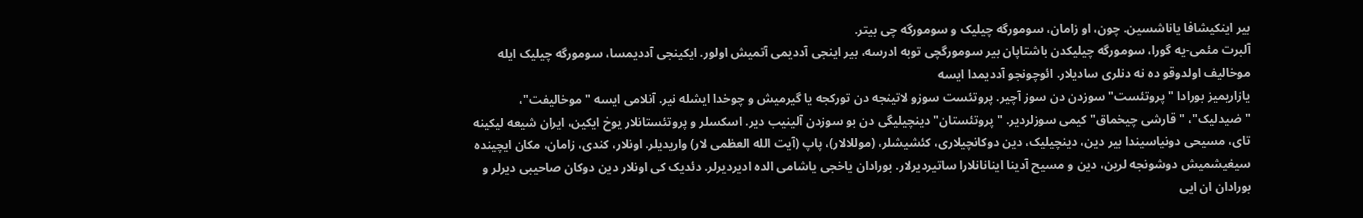بیر اینکیشافا یاناشسین. چون، او زامان، سومورگه چیلیک و سومورگه چی بیتر.
آلبرت مئمی-یه گورا، سومورگه چیلیکدن باشتاپان بیر سومورگچی توبه ادرسه، بیر اینجی آددیمی آتمیش اولور. ایکینجی آددیمسا، سومورگه چیلیک ایله موخالیف اولدوقو ده نه دنلری سادیلار. ائوچونجو آددیمدا ایسه
یازاریمیز بورادا "پروتئست" سوزدن دن سوز آچیر. پروتئست سوزو لاتینجه دن تورکجه یا گیرمیش و چوخدا ایشله نیر. آنلامی ایسه "موخالیفت"، "ضیدلیک"، "قارشی چیخماق" کیمی سوزلردیر. "پروتئستان" دینچیلیگی دن بو سوزدن آلینیب دیر. اسکسلر و پروتئستانلار یوخ ایکین، ایران شیعه لیکینه تای، مسیحی دونیاسیندا بیر دین، دینچیلیک، دین دوکانچیلاری، کئشیشلر، (موللالار)، پاپ (آیت الله العظمی لار) واریدیلر. اونلار، کندی، زامان، مکان ایچینده سیغیشمیش دوشونجه لرین، دین و مسیح آدینا اینانانلارا ساتیردیرلار. بورادان یاخجی یاشامی الده ادیردیرلر. دئدیک کی اونلار دین دوکان صاحیبی دیرلر و بورادان ان ایی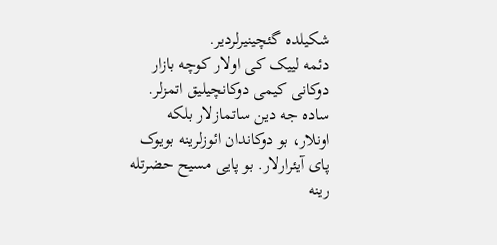شکیلده گئچینیرلردیر.
دئمه لییک کی اولار کوچه بازار دوکانی کیمی دوکانچیلیق اتمزلر. ساده جه دین ساتمازلار بلکه اونلار، بو دوکاندان ائوزلرینه بویوک پای آیئرارلار. بو پایی مسیح حضرتله رینه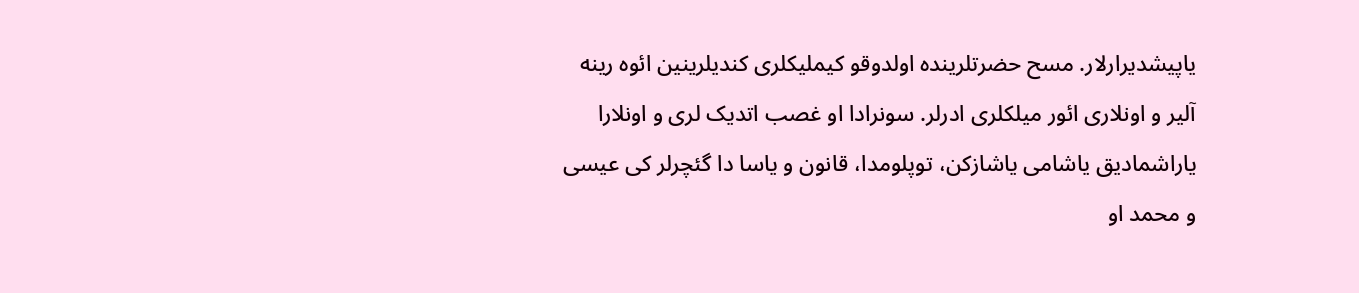یاپیشدیرارلار. مسح حضرتلرینده اولدوقو کیملیکلری کندیلرینین ائوه رینه آلیر و اونلاری ائور میلکلری ادرلر. سونرادا او غصب اتدیک لری و اونلارا یاراشمادیق یاشامی یاشازکن، توپلومدا، قانون و یاسا دا گئچرلر کی عیسی و محمد او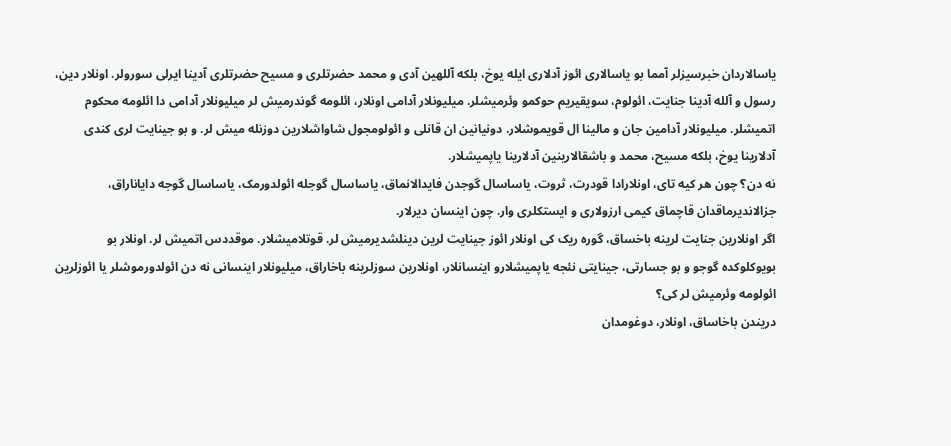یاسالاردان خبرسیزلر آمما بو یاسالاری ائوز آدلاری ایله یوخ، بلکه آللهین آدی و محمد حضرتلری و مسیح حضرتلری آدینا ایرلی سورولر. اونلار دین، رسول و آلله آدینا جنایت، ائولوم، سویقیریم حوکمو وئرمیشلر. میلیونلار آدامی اونلار، ائلومه گوندرمیش لر میلیونلار آدامی دا ائلومه محکوم اتمیشلر. میلیونلار آدامین جان و مالینا ال قویموشلار. دونیانین ان قانلی و ائولومجول شاواشلارین دوزنله میش لر. و بو جینایت لری کندی آدلارینا یوخ، بلکه مسیح، محمد و باشقالارینین آدلارینا یاپمیشلار.
نه دن؟ چون هر کیه تای، اونلارادا قودرت، ثروت، یاساسال گوجدن فایدالانماق، یاساسال گوجله ائولدورمک، یاساسال گوجه دایاناراق، جزالاندیرماقدان قاچماق کیمی ارزولاری و ایستکلری وار. چون اینسان دیرلار.
اگر اونلارین جنایت لرینه باخساق، گوره ریک کی اونلار ائوز جینایت لرین دینلشدیرمیش لر. قوتلامیشلار. موقددس اتمیش لر. اونلار بو بویوکلوکده گوجو و بو جسارتی، جینایتی نئجه یاپمیشلارو اینسانلار، اونلارین سوزلرینه باخاراق، میلیونلار اینسانی نه دن ائولدورموشلر یا ائوزلرین ائولومه وئرمیش لر کی؟
دریندن باخاساق، اونلار، دوغومدان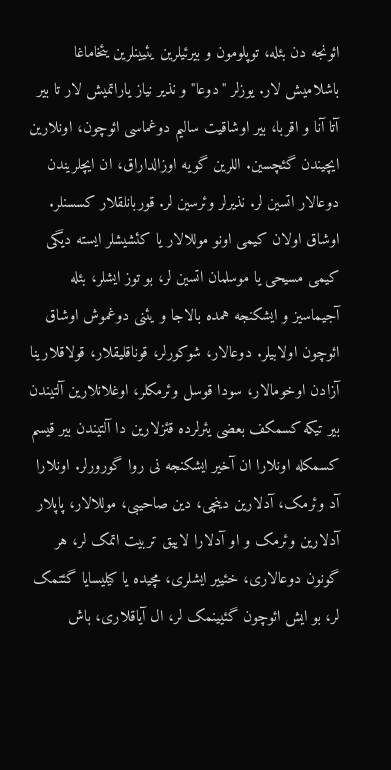ائونجه دن بئله، توپلومون و بیرئیلرین یئیینلرین یئخاماغا باشلامیش لار. یوزلر "دوعا" و نذیر نیاز یاراتمیش لار تا بیر آتا آنا و اقربا، بیر اوشاقیت سالیم دوغماسی ائوچون، اونلارین ایچیندن گئچسین. اللرین گویه اوزالداراق، ان ایچلریندن دوعالار اتسین لر. نذیرلر وئرسین لر. قوربانلقلار کسسنلر.
اوشاق اولان کیمی اونو موللالار یا کئشیشلر ایسته دیگی کیمی مسیحی یا موسلمان اتسین لر، بو توز ایشلر، بئله آجیماسیز و ایشکنجه همده بالاجا و یئنی دوغموش اوشاق ائوچون اولابیلر. دوعالار، شوکورلر، قوناقلیقلار، قولاقلارینا آزادن اوخومالار، سودا قوسل وئرمکلر، اوغلانلارین آلتیندن بیر تیکه کسمکف بعضی یئرلرده قئزلارین دا آلتیندن بیر قیسم کسمکله اونلارا ان آخیر ایشکنجه نی روا گورورلر. اونلارا آد وئرمک، آدلارین دینچی، دین صاحیبی، موللالار، پاپلار آدلارین وئرمک و او آدلارا لاییق تربیت اتمک لر، هر گونون دوعالاری، خئییر ایشلری، مچیده یا کیلیسایا گئتمک لر، بو ایش ائوچون گئیینمک لر، ال آیاقلاری، باش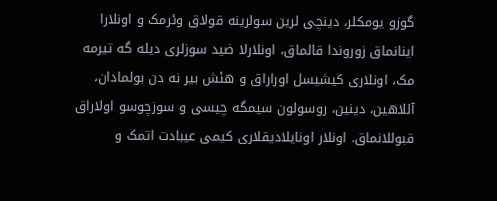گوزو یومکلر، دینچی لرین سولرینه قولاق وئرمک و اونلارا اینانماق زوروندا قالماق، اونلارلا ضید سوزلری دیله گه تیرمه مک، اونلاری کیشیسل اوراراق و هئش بیر نه دن بولمادان، آللاهین، دینین، روسولون سیمگه چیسی و سوزچوسو اولاراق قبوللانماق. اونلار اونایلادیقلاری کیمی عیبادت اتمک و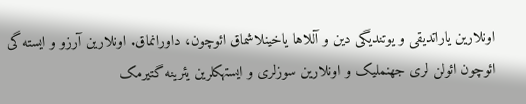اونلارین یاراتدیقی و یوتندیگی دین و آللاها یاخینلاشماق ائوچون، داورانماق. اونلارین آرزو و ایسته گی ائوچون ائولن لری جهنملیک و اونلارین سوزلری و ایستهکلرین یئرینه گتیرمک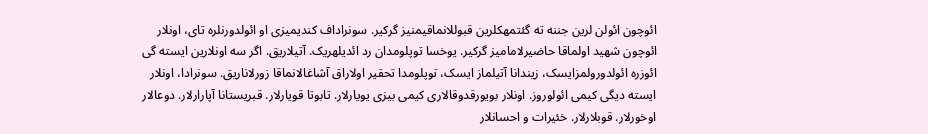ائوچون ائولن لرین جننه ته گئتمهکلرین قبوللانماقیمنیز گرکیر. سونراداف کندیمیزی او ائولدورنلره تای، اونلار ائوچون شهید اولماقا حاضیرلامامیز گرکیر. یوخسا توپلومدان رد ائدیلهریک. آتیلاریق. اگر سه اونلارین ایسته گی ائوزره ائولدورولمزایسک، زیندانا آتیلماز ایسک، توپلومدا تحقیر اولاراق آشاغالانماقا زورلاناریق. سونرادا، اونلار ایسته دیگی کیمی ائولوروز. اونلار بویورقدوقالاری کیمی بیزی یویارلار. تابوتا قویارلار. قبریستانا آپارارلار. دوعالار اوخورلار. قوبلارلار. خئیرات و احسانلار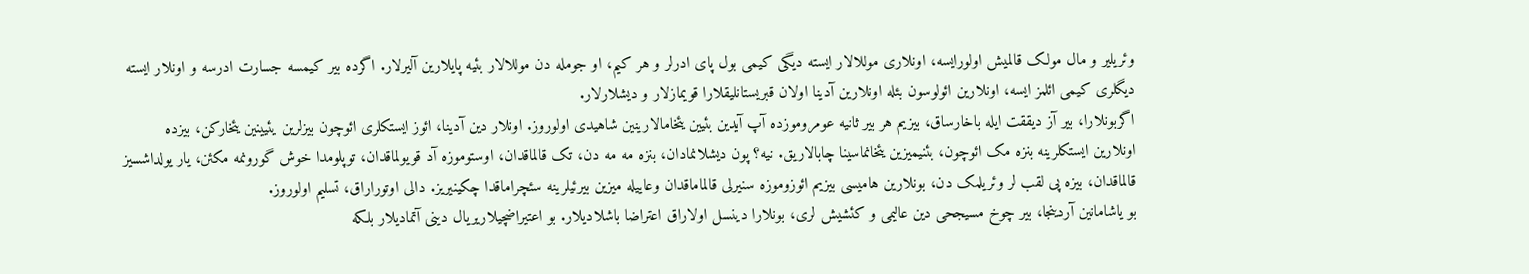وئریلیر و مال مولک قالمیش اولورایسه، اونلاری موللالار ایسته دیگی کیمی بول پای ادرلر و هر کیم، او جومله دن موللالار بئیه پایلارین آلیرلار. اگرده بیر کیمسه جسارت ادرسه و اونلار ایسته دیگلری کیمی ائلمز ایسه، اونلارین ائولوسون بئله اونلارین آدینا اولان قبریستانلیقلارا قویمازلار و دیشلارلار.
اگربونلارا، بیر آز دیققت ایله باخارساق، بیزیم هر بیر ثانیه عومروموزده آپ آیدین بئیین یئخامالارینین شاهیدی اولوروز. اونلار دین آدینا، ائوز ایستکلری ائوچون بیزلرین یئیینین یئخارکن، بیزده اونلارین ایستکلرینه بنزه مک ائوچون، بئنیمیزین یئخانماسینا چابالاریق. نیه؟ پون دیشلانمادان، بنزه مه مه دن، تک قالماقدان، اوستوموزه آد قویولماقدان، توپلومدا خوش گورونمه مکئن، یار یولداشسیز قالماقدان، بیزه پی لقب لر وئریلمک دن، بونلارین هامیسی بیزیم ائوزوموزه سنیرلی قالماماقدان وعاییله میزین بیرئیلرینه سئچراماقدا چکینیریز. دالی اوتوراراق، تسلیم اولوروز.
بو یاشامانین آردینجا، بیر چوخ مسیجحی دین عالیمی و کئشیش لری، بونلارا دینسل اولاراق اعتراضا باشلادیلار. بو اعتیراضچیلاریريال دینی آتمادیلار بلکه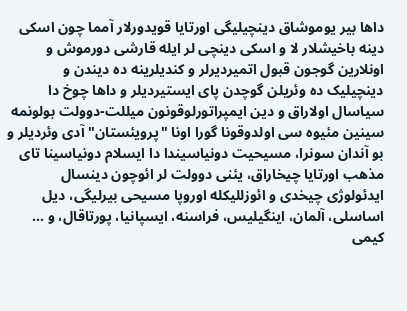داها بیر یوموشاق دینچیلیگی اورتایا قویدورلار آمما چون اسکی دینه باخیشلار لا و اسکی دینچی لر ایله قارشی دورموش و اونلارین گوجون قبول اتمیردیرلر و کندیلرینه ده دیندن و دینچیلیک ده وئریلن گوچدن پای ایستیردیلر و داها چوخ دا سیاسال اولاراق و دین ایمپراتورلوقونون میللت-دوولت بولونمه سینین مئیوه سی اولدوقونا گورا اونا "پرویئستان" آدی وئردیلر و بو آندان سونرا، مسیحیت دونیاسیندا دا ایسلام دونیاسینا تای مذهب اورتایا چیخاراق، یئنی دوولت لر ائوچون دینسال ایدئولوژی چیخدی و ائوزللیکله اوروپا مسیحی بیرلیگی، دیل اساسلی، آلمان، اینگیلیس، فراسنه، ایسپانیا، پورتاقال، و ... کیمی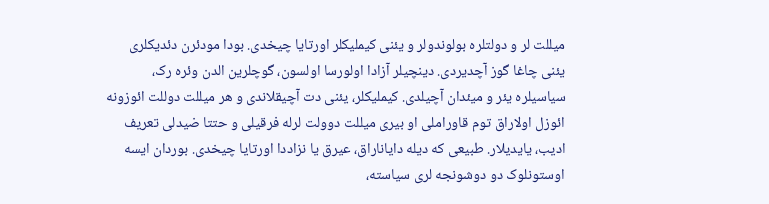میللت لر و دولتلره بولوندولر و یئنی کیملیکلر اورتایا چیخدی. بودا مودئرن دئدیکلری یئنی چاغا گوز آچدیردی. دینچیلر آزادا اولورسا اولسون، گوچلرین الدن وئره رک، سیاسیلره یئر و میئدان آچیلدی. کیملیکلر، یئنی دت آچیقلاندی و هر میللت دوللت ائوزونه ائوزل اولاراق توم قاوراملی او بیری میللت دوولت لرله فرقیلی و حتتا ضیدلی تعریف ادیب، یایدیلار. طبیعی که دیله دایاناراق، عیرق یا نزاددا اورتایا چیخدی. بوردان ایسه اوستونلوک دو دوشونجه لری سیاسته،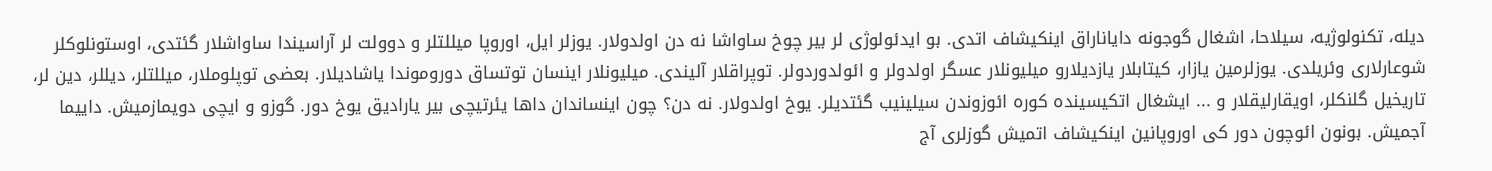دیله، تکنولوژیه، سیلاحا، اشغال گوجونه دایاناراق اینکیشاف اتدی. بو ایدئولوژی لر بیر چوخ ساواشا نه دن اولدولار. یوزلر ایل، اوروپا میللتلر و دوولت لر آراسیندا ساواشلار گئتدی، اوستونلوکلر شوعارلاری وئریلدی. یوزلرمین یازار، کیتابلار یازدیلارو میلیونلار عسگر اولدولر و ائولدوردولر. توپراقلار آلیندی. میلیونلار اینسان توتساق دوروموندا یاشادیلار. بعضی توپلوملار، میللتلر، دیللر، دین لر، تاریخیل گلنکلر، اویقارلیقلار و ... ایشغال اتکیسینده کوره ائوزوندن سیلینیب گئتدیلر. یوخ اولدولار. نه دن؟ چون اینساندان داها یئرتیچی بیر یارادیق یوخ دور. گوزو و ایچی دویمازمیش. داییما آجمیش. بونون ائوچون دور کی اوروپانین اینکیشاف اتمیش گوزلری آج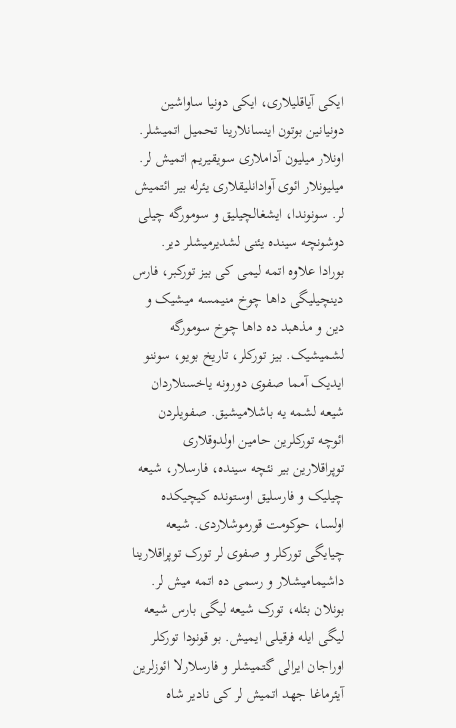ایکی آیاقلیلاری، ایکی دونیا ساواشین دونیانین بوتون اینسانلارینا تحمیل اتمیشلر. اونلار میلیون آداملاری سویقیریم اتمیش لر. میلیونلار ائوی آوادانلیقلاری یئرله بیر ائتمیش لر. سونوندا، ایشغالچیلیق و سومورگه چیلی دوشونچه سینده یئنی لشدیرمیشلر دیر.
بورادا علاوه اتمه لیمی کی بیز تورکبر، فارس دینچیلیگی داها چوخ منیمسه میشیک و دین و مذهبد ده داها چوخ سومورگه لشمیشیک. بیز تورکلر، تاریخ بویو، سوننو ایدیک آمما صفوی دورونه یاخسنلاردان شیعه لشمه یه باشلامیشیق. صفویلردن ائوچه تورکلرین حامین اولدوقلاری توپراقلارین بیر نئچه سینده، فارسلار، شیعه چیلیک و فارسلیق اوستونده کیچیکده اولسا، حوکومت قورموشلاردی. شیعه چیایگی تورکلر و صفوی لر تورک توپراقلارینا داشیمامیشلار و رسمی ده اتمه میش لر. بونلان بئله، تورک شیعه لیگی بارس شیعه لیگی ایله فرقیلی ایمیش. بو قونودا تورکلر اوراجان ایرالی گتمیشلر و فارسلارلا ائوزلرین آیئرماغا جهد اتمیش لر کی نادیر شاه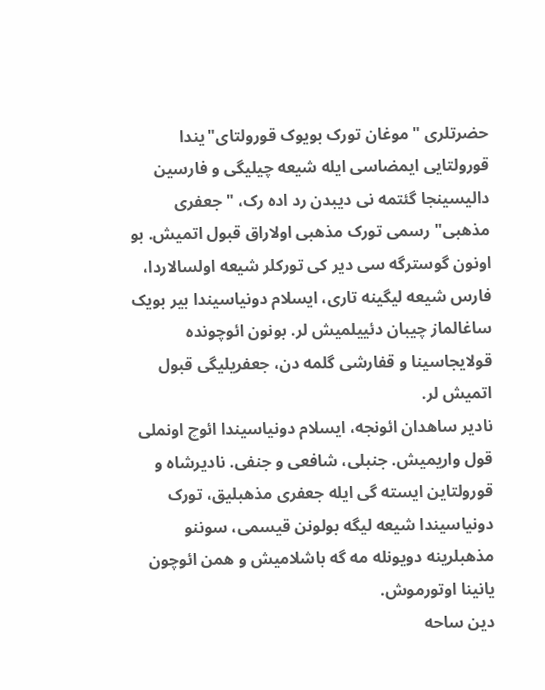حضرتلری "موغان تورک بویوک قورولتای"یندا قورولتایی ایمضاسی ایله شیعه چیلیگی و فارسین دالیسینجا گئتمه نی دیبدن رد اده رک، "جعفری مذهبی" رسمی تورک مذهبی اولاراق قبول اتمیش. بو اونون گوسترگه سی دیر کی تورکلر شیعه اولسالاردا، فارس شیعه لیگینه تاری، ایسلام دونیاسیندا بیر بویک ساغالماز چیبان دئییلمیش لر. بونون ائوچونده قولایجاسینا و قفارشی گلمه دن، جعفریلیگی قبول اتمیش لر.
نادیر ساهدان ائونجه، ایسلام دونیاسیندا ائوچ اونملی قول واریمیش. جنبلی، شافعی و جنفی. نادیرشاه و قورولتاین ایسته گی ایله جعفری مذهبلیق، تورک دونیاسیندا شیعه لیگه بولونن قیسمی، سوننو مذهبلرینه دویونله مه گه باشلامیش و همن ائوچون یانینا اوتورموش.
دین ساحه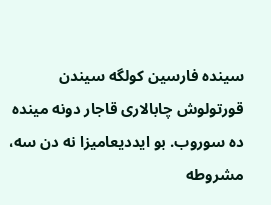سینده فارسین کولگه سیندن قورتولوش چابالاری قاجار دونه مینده ده سوروب. بو ایددیعامیزا نه دن سه، مشروطه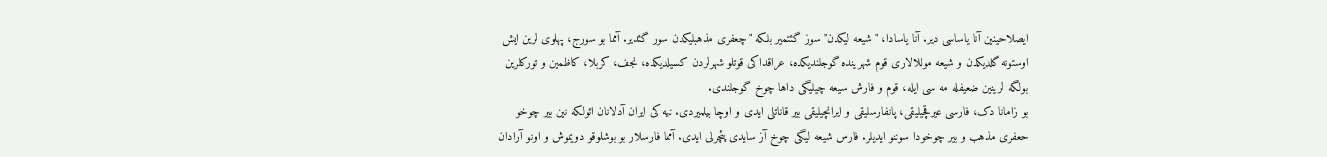ایصلاحینین آنا یاساسی دیر. آنا یاسادا، "شیعه لیکدن" سوز گئتمیر بلکه "چعفری مذهبلیکدن سور گئدیر. آمما بو سورج، پهلوی لرین ایش اوستونه گلدیکدن و شیعه موللالاری قوم شهرینده گوجلندیکده، عراقداکی قوتلو شهرلردن کسیلدیکده، نجف، کربلا، کاظمین و تورکلرین بولگه لرینین ضعیفله مه سی ایله، قوم و فارش سیعه چیلیگی داها چوخ گوجلندی.
بو زامانا دک، فارسی عیرقچیلیقی، پانفارسلیقی و ایرانچیلیقی بیر قاناتلی ایدی و اوچا بیلمیردی. نیه کی ایران آدلانان ائولکه نین بیر چوخو حعفری مذهب و بیر چوخودا سوننو ایدیلر. فارس شیعه لیگی چوخ آز سایدی پئچرلی ایدی. آمما فارسلار بو بوشلوقو دویموش و اونو آرادان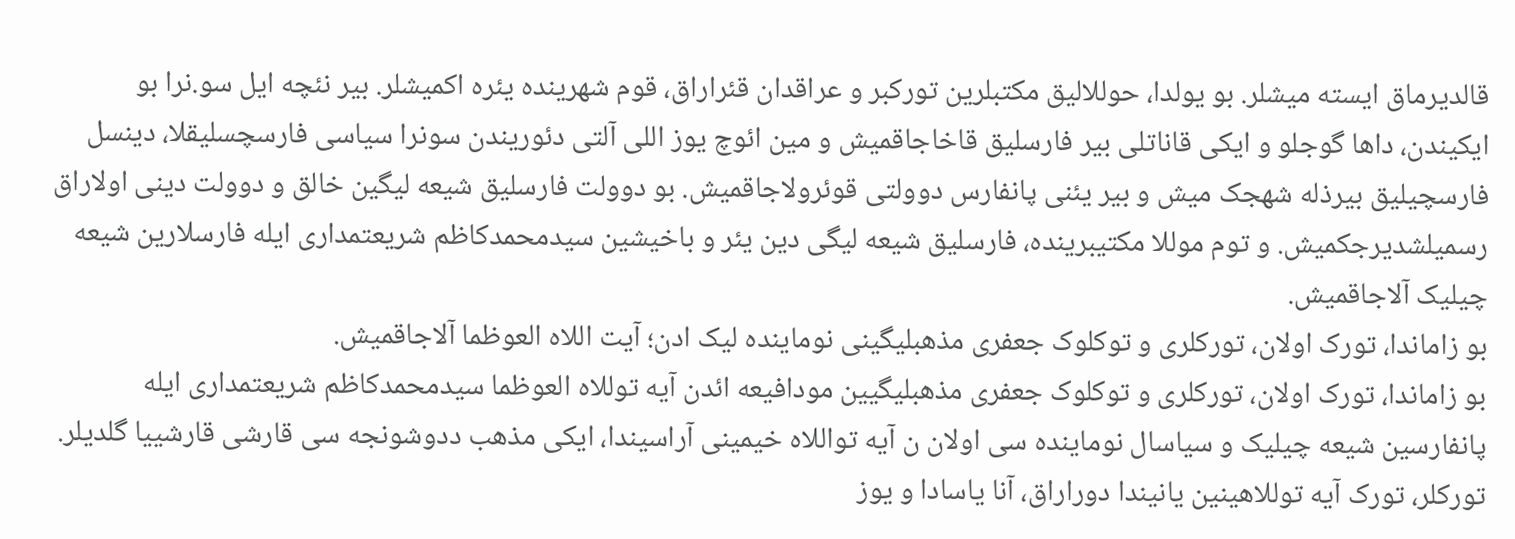قالدیرماق ایسته میشلر. بو یولدا، حوللالیق مکتبلرین تورکبر و عراقدان قئراراق، قوم شهرینده یئره اکمیشلر. بیر نئچه ایل سو.نرا بو ایکیندن، داها گوجلو و ایکی قاناتلی بیر فارسلیق قاخاجاقمیش و مین ائوچ یوز اللی آلتی دئوریندن سونرا سیاسی فارسچسلیقلا، دینسل فارسچیلیق بیرذله شهجک میش و بیر یئنی پانفارس دوولتی قوئرولاجاقمیش. بو دوولت فارسلیق شیعه لیگین خالق و دوولت دینی اولاراق رسمیلشدیرجکمیش. و توم موللا مکتیبرینده، فارسلیق شیعه لیگی دین یئر و باخیشین سیدمحمدکاظم شریعتمداری ایله فارسلارین شیعه چیلیک آلاجاقمیش.
بو زاماندا، تورک اولان، تورکلری و توکلوک جعفری مذهبلیگینی نوماینده لیک ادن؛ آیت اللاه العوظما آلاجاقمیش.
بو زاماندا، تورک اولان، تورکلری و توکلوک جعفری مذهبلیگیین مودافیعه ائدن آیه توللاه العوظما سیدمحمدکاظم شریعتمداری ایله پانفارسین شیعه چیلیک و سیاسال نوماینده سی اولان ن آیه تواللاه خیمینی آراسیندا، ایکی مذهب ددوشونجه سی قارشی قارشییا گلدیلر. تورکلر، تورک آیه توللاهینین یانیندا دوراراق، آنا یاسادا و یوز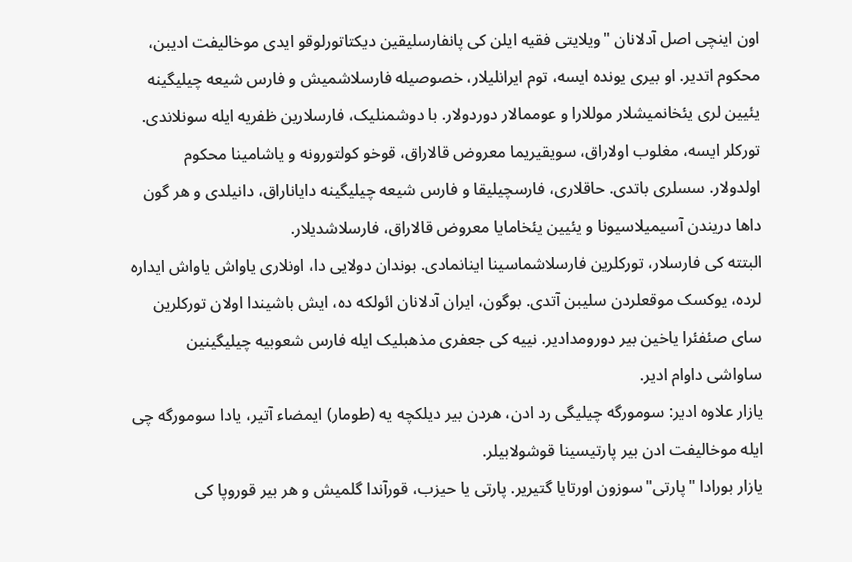اون اینچی اصل آدلانان "ویلایتی فقیه ایلن کی پانفارسلیقین دیکتاتورلوقو ایدی موخالیفت ادیبن، محکوم اتدیر. او بیری یونده ایسه، توم ایرانلیلار، خصوصیله فارسلاشمیش و فارس شیعه چیلیگینه یئیین لری یئخانمیشلار موللارا و عوممالار دوردولار. با دوشمنلیک، فارسلارین ظفریه ایله سونلاندی. تورکلر ایسه، مغلوب اولاراق، سویقیریما معروض قالاراق، قوخو کولتورونه و یاشامینا محکوم اولدولار. سسلری باتدی. حاقلاری، فارسچیلیقا و فارس شیعه چیلیگینه دایاناراق، دانیلدی و هر گون داها دریندن آسیمیلاسیونا و یئیین یئخامایا معروض قالاراق، فارسلاشدیلار.
البتته کی فارسلار، تورکلرین فارسلاشماسینا اینانمادی. بوندان دولایی دا، اونلاری یاواش یاواش ایداره لرده، یوکسک موقعلردن سلیبن آتدی. بوگون، ایران آدلانان ائولکه ده، ایش باشیندا اولان تورکلرین سای صئفئرا یاخین بیر دورومدادیر. نییه کی جعفری مذهبلیک ایله فارس شعوبیه چیلیگینین ساواشی داوام ادیر.
یازار علاوه ادیر: سومورگه چیلیگی رد ادن، هردن بیر دیلکچه یه (طومار) ایمضاء آتیر، یادا سومورگه چی ایله موخالیفت ادن بیر پارتیسینا قوشولابیلر.
یازار بورادا "پارتی"سوزون اورتایا گتیریر. پارتی یا حیزب، قورآندا گلمیش و هر بیر قوروپا کی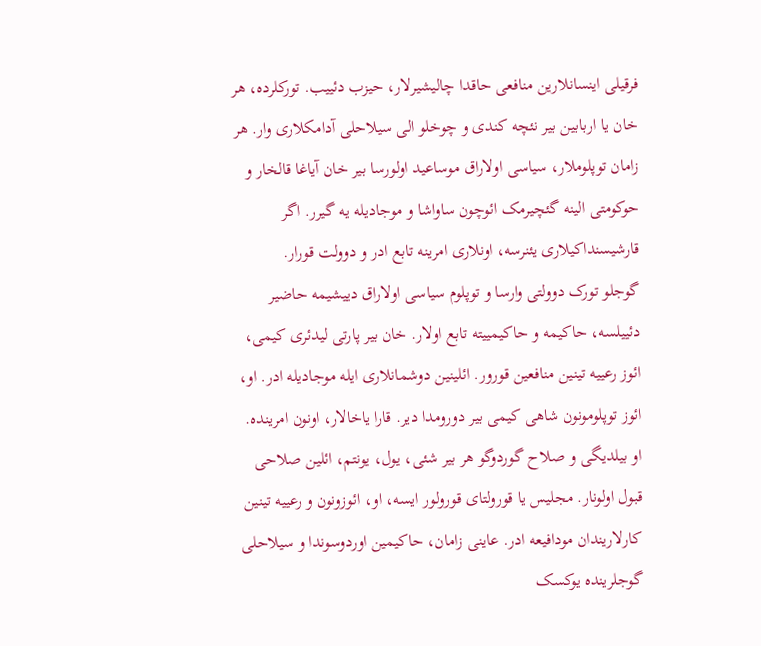فرقیلی اینسانلارین منافعی حاقدا چالیشیرلار، حیزب دئییب. تورکلرده، هر خان یا اربابین بیر نئچه کندی و چوخلو الی سیلاحلی آدامکلاری وار. هر زامان توپلوملار، سیاسی اولاراق موساعید اولورسا بیر خان آیاغا قالخار و حوکومتی الینه گئچیرمک ائوچون ساواشا و موجادیله یه گیرر. اگر قارشیسنداکیلاری یئنرسه، اونلاری امرینه تابع ادر و دوولت قورار.
گوجلو تورک دوولتی وارسا و توپلوم سیاسی اولاراق دییشیمه حاضیر دئییلسه، حاکیمه و حاکیمییته تابع اولار. خان بیر پارتی لیدئری کیمی، ائوز رعییه تینین منافعین قورور. ائلینین دوشمانلاری ایله موجادیله ادر. او، ائوز توپلومونون شاهی کیمی بیر دورومدا دیر. قارا یاخالار، اونون امرینده. او بیلدیگی و صلاح گوردوگو هر بیر شئی، یول، یونتم، ائلین صلاحی قبول اولونار. مجلیس یا قورولتای قورولور ایسه، او، ائوزونون و رعییه تینین کارلاریندان مودافیعه ادر. عاینی زامان، حاکیمین اوردوسوندا و سیلاحلی گوجلرینده یوکسک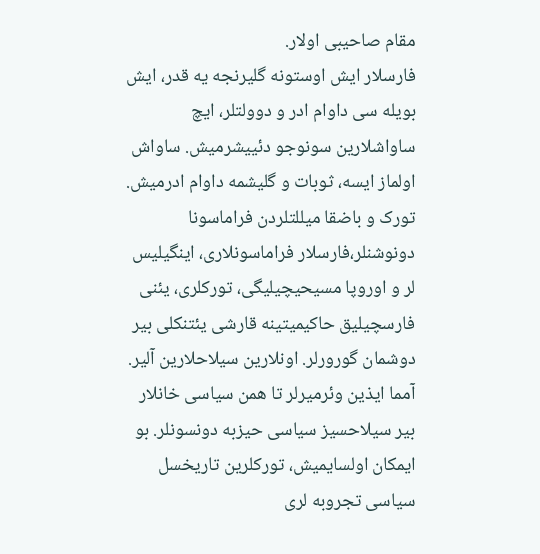مقام صاحیبی اولار.
فارسلار ایش اوستونه گلیرنجه یه قدر، ایش بویله سی داوام ادر و دوولتلر، ایچ ساواشلارین سونوجو دئییشرمیش. ساواش اولماز ایسه، ثوبات و گلیشمه داوام ادرمیش.
تورک و باضقا میللتلردن فراماسونا دونوشنلر،فارسلار فراماسونلاری، اینگیلیس لر و اوروپا مسیحیچیلیگی، تورکلری، یئنی فارسچیلیق حاکیمیتینه قارشی یئتنکلی بیر دوشمان گورورلر. اونلارین سیلاحلارین آلیر. آمما ایذین وئرمیرلر تا همن سیاسی خانلار بیر سیلاحسیز سیاسی حیزبه دونسونلر. بو ایمکان اولسایمیش، تورکلرین تاریخسل سیاسی تجروبه لری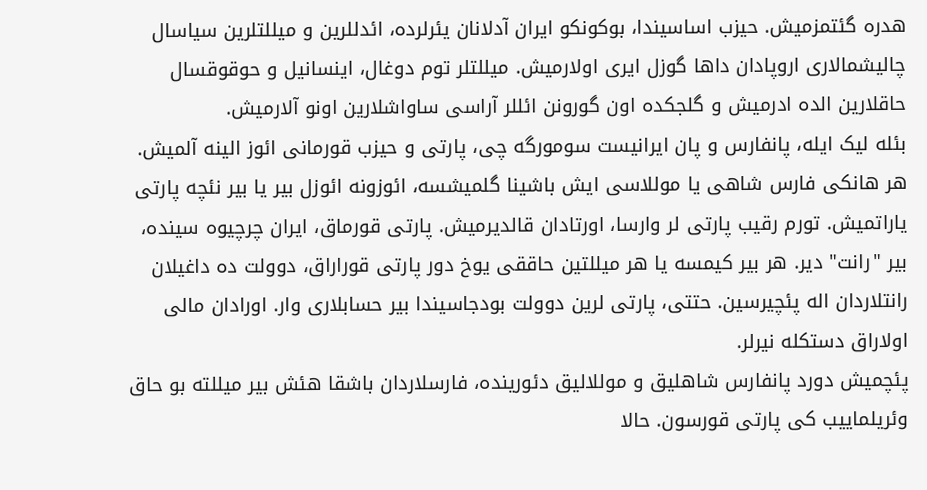هدره گئتمزمیش. حیزب اساسیندا، بوکونکو ایران آدلانان یئرلرده، ائدللرین و میللتلرین سیاسال چالیشمالاری اروپادان داها گوزل ایری اولارمیش. میللتلر توم دوغال، اینسانیل و حوقوقسال حاقلارین الده ادرمیش و گلجکده اون گورونن ائللر آراسی ساواشلارین اونو آلارمیش.
بئله لیک ایله، پانفارس و پان ایرانیست سومورگه چی، پارتی و حیزب قورمانی ائوز الینه آلمیش. هر هانکی فارس شاهی یا موللاسی ایش باشینا گلمیشسه، ائوزونه ائوزل بیر یا بیر نئچه پارتی یاراتمیش. تورم رقیب پارتی لر وارسا، اورتادان قالدیرمیش. پارتی قورماق، ایران چرچیوه سینده، بیر "رانت" دیر. هر بیر کیمسه یا هر میللتین حاققی یوخ دور پارتی قوراراق، دوولت ده داغیلان رانتلاردان اله پئچیرسین. حتتی، پارتی لرین دوولت بودجاسیندا بیر حسابلاری وار. اورادان مالی اولاراق دستکله نیرلر.
پئچمیش دورد پانفارس شاهلیق و موللالیق دئورینده، فارسلاردان باشقا هئش بیر میللته بو حاق وئریلماییب کی پارتی قورسون. حالا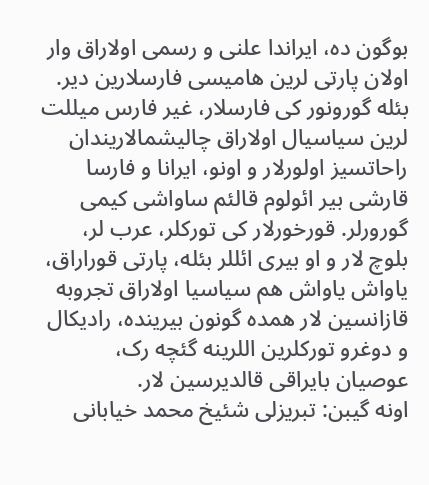بوگون ده، ایراندا علنی و رسمی اولاراق وار اولان پارتی لرین هامیسی فارسلارین دیر. بئله گورونور کی فارسلار، غیر فارس میللت لرین سیاسیال اولاراق چالیشمالاریندان راحاتسیز اولورلار و اونو، ایرانا و فارسا قارشی بیر ائولوم قالئم ساواشی کیمی گورورلر. قورخورلار کی تورکلر، عرب لر، بلوچ لار و او بیری ائللر بئله، پارتی قوراراق، یاواش یاواش هم سیاسیا اولاراق تجروبه قازانسین لار همده گونون بیرینده، رادیکال و دوغرو تورکلرین اللرینه گئچه رک، عوصیان بایراقی قالدیرسین لار.
اونه گیبن: تبریزلی شئیخ محمد خیابانی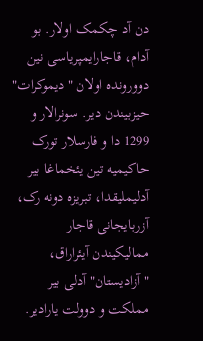دن آد چکمک اولار. بو آدام، قاجارایمپریاسی نین دوورونده اولان "دیموکرات" حیزبیندن دیر. سونرالار و 1299 دا و فارسلار تورک حاکیمیه تین یئخماغا بیر آدلیملیقدا، تبریزه دونه رک، آزربایجانی قاجار ممالیکیندن آیئراراق، "آزادیستان" آدلی بیر مملکت و دوولت یارادیر.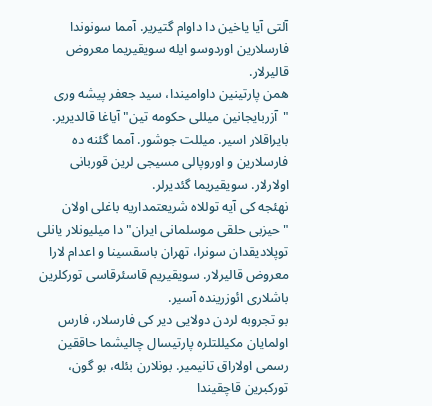آلتی آیا یاخین دا داوام گتیریر. آمما سونوندا فارسلارین اوردوسو ایله سویقیریما معروض قالیرلار.
همن پارتینین داوامیندا، سید جعفر پیشه وری "آزربایجانین میللی حکومه تین" آیاغا قالدیریر. بایراقلار اسیر. میللت جوشور. آمما گئنه ده فارسلارین و اوروپالی مسیجی لرین قوربانی اولارلار. سویقیریما گئدیرلر.
نهئجه کی آیه توللاه شریعتمداریه باغلی اولان "حیزبی حلقی موسلمانی ایران" دا میلیونلار یانلی توپلادیقدان سونرا، تهران باسقسینا و اعدام لارا معروض قالیرلار. سویقیریم قاسئرقاسی تورکلرین باشلاری ائوزرینده آسیر.
بو تجروبه لردن دولایی دیر کی فارسلار، فارس اولمایان مکیللتلره پارتیسال چالیشما حاققین رسمی اولاراق تانیمیر. بونلارن بئله، بو گون، تورکبرین قاچقیندا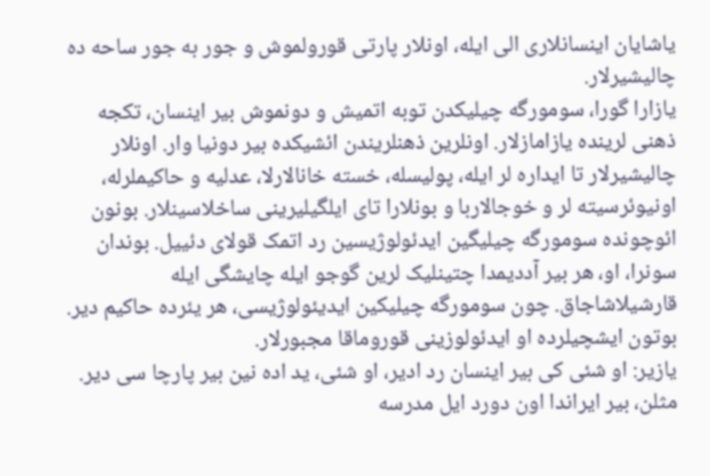یاشایان اینسانلاری الی ایله، اونلار پارتی قورولموش و جور به جور ساحه ده چالیشیرلار.
یازارا گورا، سومورگه چیلیکدن توبه اتمیش و دونموش بیر اینسان، تکجه ذهنی لرینده یازامازلار. اونلرین ذهنلریندن ائشیکده بیر دونیا وار. اونلار چالیشیرلار تا ایداره لر ایله، پولیسله، خسته خانالارلا، عدلیه و حاکیملرله، اونیوئرسیته لر و خوجالاربا و بونلارا تای ایلگیلیرینی ساخلاسینلار. بونون ائوچونده سومورگه چیلیگین ایدئولوژیسین رد اتمک قولای دئییل. بوندان سونرا، او، هر بیر آددیمدا چتینلیک لرین گوجو ایله چایشگی ایله قارشیلاشاجاق. چون سومورگه چیلیکین ایدیئولوژیسی، هر یئرده حاکیم دیر. بوتون ایشچیلرده او ایدئولوزینی قوروماقا مجبورلار.
یازیر: او شئی کی بیر اینسان رد ادیر، او شئی، ید اده نین بیر پارچا سی دیر.
مثلن، بیر ایراندا اون دورد ایل مدرسه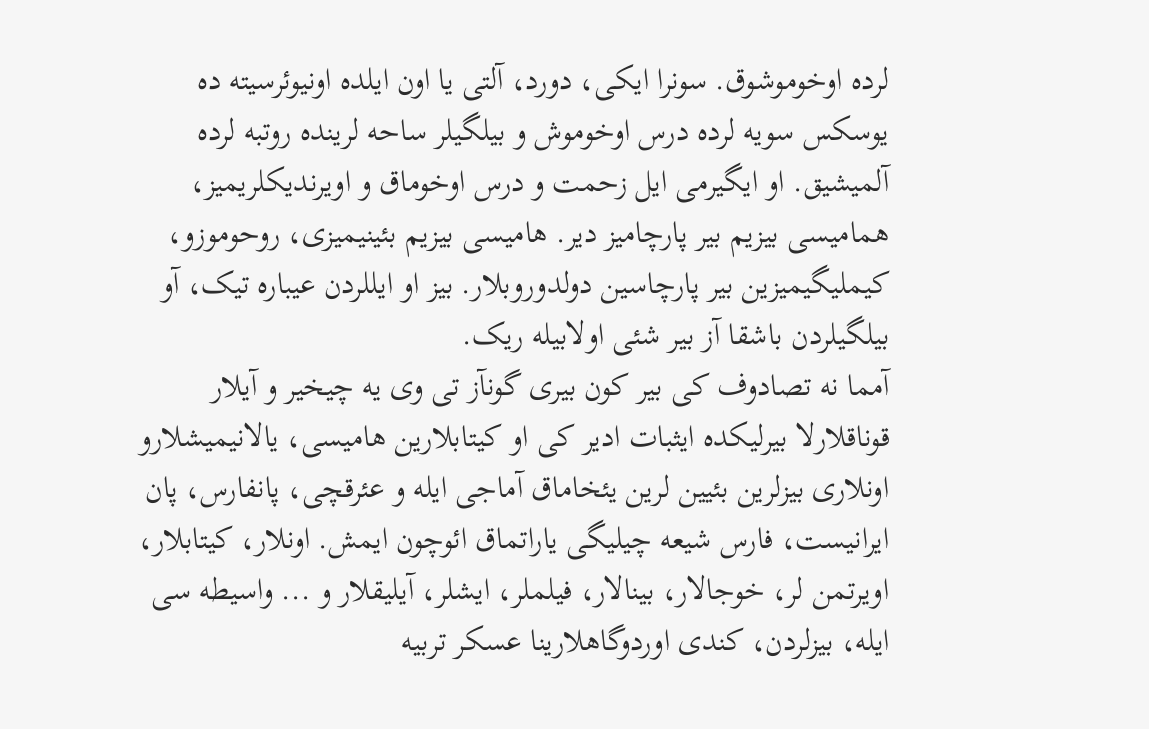لرده اوخوموشوق. سونرا ایکی، دورد، آلتی یا اون ایلده اونیوئرسیته ده یوسکس سویه لرده درس اوخوموش و بیلگیلر ساحه لرینده روتبه لرده آلمیشیق. او ایگیرمی ایل زحمت و درس اوخوماق و اویرندیکلریمیز، همامیسی بیزیم بیر پارچامیز دیر. هامیسی بیزیم بئینیمیزی، روحوموزو، کیملیگیمیزین بیر پارچاسین دولدوروبلار. بیز او ایللردن عیباره تیک، آو بیلگیلردن باشقا آز بیر شئی اولابیله ریک.
آمما نه تصادوف کی بیر کون بیری گونآز تی وی یه چیخیر و آیلار قوناقلارلا بیرلیکده ایثبات ادیر کی او کیتابلارین هامیسی، یالانیمیشلارو اونلاری بیزلرین بئیین لرین یئخاماق آماجی ایله و عئرقچی، پانفارس، پان ایرانیست، فارس شیعه چیلیگی یاراتماق ائوچون ایمش. اونلار، کیتابلار، اویرتمن لر، خوجالار، بینالار، فیلملر، ایشلر، آیلیقلار و ... واسیطه سی ایله، بیزلردن، کندی اوردوگاهلارینا عسکر تربیه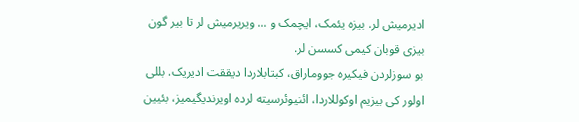ادیرمیش لر. بیزه یئمک، ایچمک و ... ویریرمیش لر تا بیر گون بیزی قوبان کیمی کسسن لر.
بو سوزلردن فیکیره جووماراق، کبتابلاردا دیققت ادیریک. بللی اولور کی بیزیم اوکوللاردا، ائنیوئرسیته لرده اویرندیگیمیز، بئیین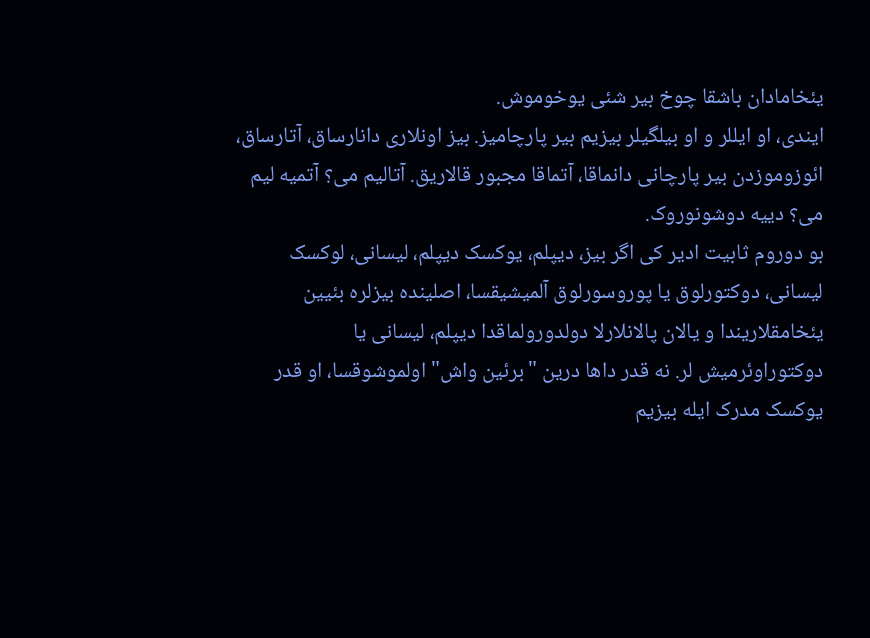یئخامادان باشقا چوخ بیر شئی یوخوموش.
ایندی، او ایللر و او بیلگیلر بیزیم بیر پارچامیز. بیز اونلاری دانارساق، آتارساق، ائوزوموزدن بیر پارچانی دانماقا، آتماقا مجبور قالاریق. آتالیم می؟ آتمیه لیم می؟ دییه دوشونوروک.
بو دوروم ثابیت ادیر کی اگر بیز، دیپلم، یوکسک دیپلم، لیسانی، لوکسک لیسانی، دوکتورلوق یا پوروسورلوق آلمیشیقسا، اصلینده بیزلره بئیین یئخامقلاریندا و یالان پالانلارلا دولدورولماقدا دیپلم، لیسانی یا دوکتوراوئرمیش لر. نه قدر داها درین "برئین واش" اولموشوقسا، او قدر یوکسک مدرک ایله بیزیم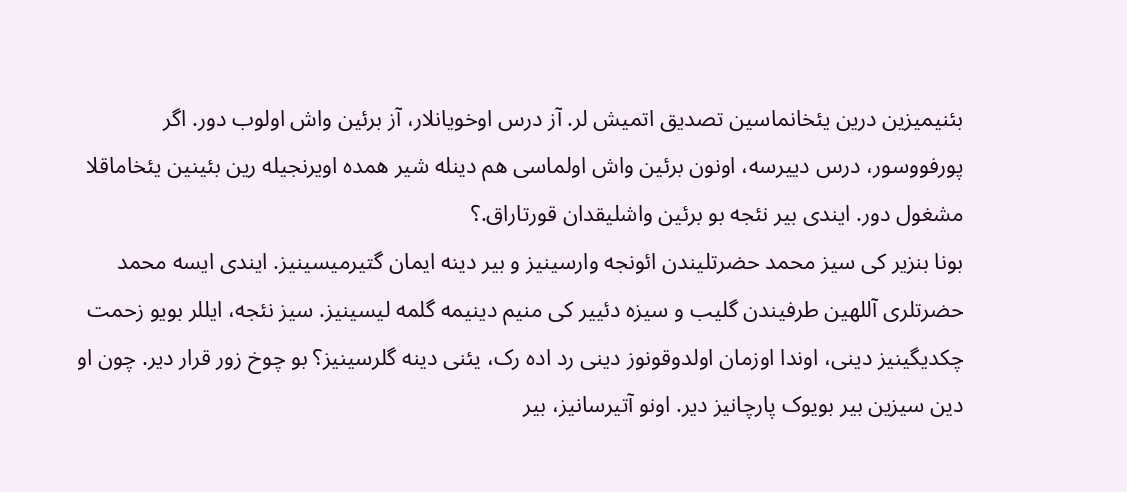بئنیمیزین درین یئخانماسین تصدیق اتمیش لر. آز درس اوخویانلار، آز برئین واش اولوب دور. اگر پورفووسور، درس دییرسه، اونون برئین واش اولماسی هم دینله شیر همده اویرنجیله رین بئینین یئخاماقلا مشغول دور. ایندی بیر نئجه بو برئین واشلیقدان قورتاراق.؟
بونا بنزیر کی سیز محمد حضرتلیندن ائونجه وارسینیز و بیر دینه ایمان گتیرمیسینیز. ایندی ایسه محمد حضرتلری آللهین طرفیندن گلیب و سیزه دئییر کی منیم دینیمه گلمه لیسینیز. سیز نئجه، ایللر بویو زحمت چکدیگینیز دینی، اوندا اوزمان اولدوقونوز دینی رد اده رک، یئنی دینه گلرسینیز؟ بو چوخ زور قرار دیر. چون او دین سیزین بیر بویوک پارچانیز دیر. اونو آتیرسانیز، بیر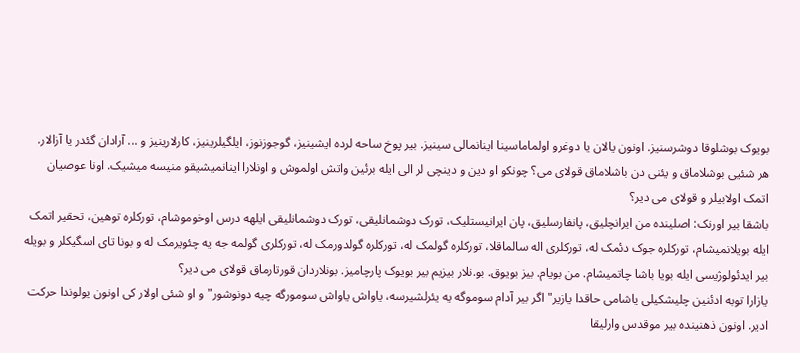بویوک بوشلوقا دوشرسنیز. اونون یالان یا دوغرو اولماماسینا اینانمالی سینیز. بیر پوخ ساحه لرده ایشینیز، گوجوزنوز، ایلگیلرینیز، کارلارینیز و ... آرادان گئدر یا آزالار. هر شئیی بوشلاماق و یئنی دن باشلاماق قولای می؟ چونکو او دین و دینچی لر الی ایله برئین واتش اولموش و اونلارا اینانمیشیقو منیسه میشیک. اونا عوصیان اتمک اولابیلر و قولای می دیر؟
باشقا بیر اورنک: اصلینده من ایرانچلیق، پانفارسلیق، پان ایرانیستلیک، تورک دوشمانلیقی، تورک دوشمانلیقی ایلهه درس اوخوموشام، تورکلره توهین، تحقیر اتمک ایله بویلانمیشام، تورکلره جوک دئمک له، تورکلری اله سالماقلا، تورکلره گولمک له، تورکلره گولدورمک له، تورکلری گولمه جه یه چئویرمک له و بونا تای اسگیکلر و بویله بیر ایدئولوژیسی ایله بویا باشا چاتمیشام. من بویام. بیز بویوق. بو.نلار بیزیم بیر بویوک پارچامیز. بونلاردان قورتارماق قولای می دیر؟
یازارا توبه ادئنین چلیشکیلی یاشامی حاقدا یازیر" اگر بیر آدام سوموگه یه یئرلشیرسه، یاواش یاواش سومورگه چیه دونوشور" و او شئی اولار کی اونون یولوندا حرکت ادیر. اونون ذهنینده بیر موقدس وارلیقا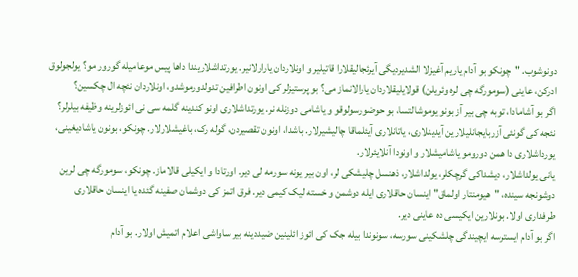دونوشوب. "چونکو بو آدام یاریم آغیزلا الشدیردیگی آیرئجالیقلارا قاتیلیر و اونلاردان یارارلانیر. یورتداشلاریندا داها پیس موعامیله گورور مو؟ یولجولوق ادرکن، عاینی (سومورگه چی لره وئریلن) قولایلیقلاردان یارالانماز می؟ بو پرستیزلر کی اونون اطرافین تدولدورموشدو، اونلاردان نئچه ال چکسین؟
اگر بو آشامادا، توبه چی بیر آز بونو یوموشالتسا، بو حوضورسولوقو و یاشامی دوزنله نر. یورتداشلاری اونو کندینه گلمه سی نی ائوزلرینه وظیفه بیلرلر؟ نئجه کی گونئی آزربایجانلیلارین آیدینلاری، یاتانلاری آیئلماقا چالیشیرلار. باشدا، اونون تقصیردن، گوله رک، باغیشلارلار. چونکو، بونون یاشادیغینی، یورداشلاری دا همن دورومو یاشامیشلار و اونودا آنلایئرلار.
یانی یولداشلار، دیشداکی گرچکلر، یولداشلار، ذهنسل چلیشکی لر، اون بیر یونه سورمه لی دیر. اورتادا و ایکیلی قالاماز. چونکو، سومورگه چی لرین دوشونجه سینده، "هیومنتار اولماق" اینسان حاقلاری ایله دوشمن و خسته لیک کیمی دیر. فرق اتمز کی دوشمان صفینه گئده یا اینسان حاقلاری طرفداری اولا. بونلارین ایکیسی ده عاینی دیر.
اگر بو آدام ایسترسه ایچیندگی چلشکینی سورسه، سونوندا بیله جک کی ائوز ائلینین ضیددینه بیر ساواشی اعلام اتمیش اولار. بو آدام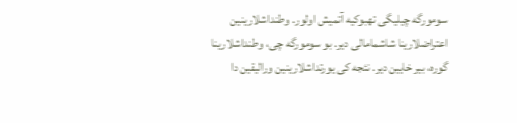سومورگه چیلیگی تهبوکیه آتمیش اولور. وطنداشلارینین اعتراضلارینا شاشمامالی دیر. بو سومورگه چی، وطنداشلارینا گوره، بیر خایین دیر. نئجه کی یورتداشلارینین ورالیقین دا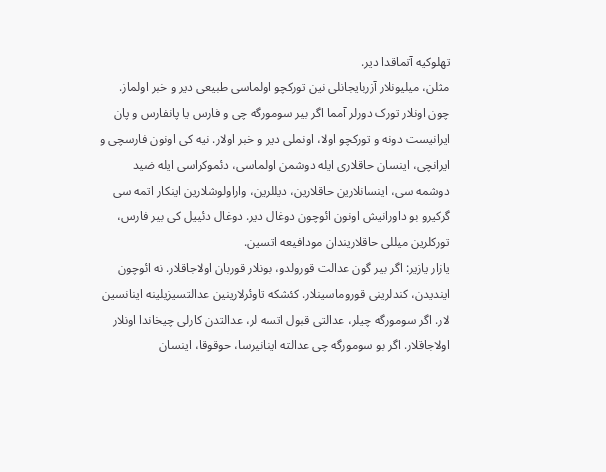تهلوکیه آتماقدا دیر.
مثلن، میلیونلار آزربایجانلی نین تورکچو اولماسی طبیعی دیر و خبر اولماز. چون اونلار تورک دورلر آمما اگر بیر سومورگه چی و فارس یا پانفارس و پان ایرانیست دونه و تورکچو اولا، اونملی دیر و خبر اولار. نیه کی اونون فارسچی و ایرانچی، اینسان حاقلاری ایله دوشمن اولماسی، دئموکراسی ایله ضید دوشمه سی، اینسانلارین حاقلارین، دیللرین، واراولوشلارین اینکار اتمه سی گرکیرو بو داورانیش اونون ائوچون دوغال دیر. دوغال دئییل کی بیر فارس، تورکلرین میللی حاقلاریندان مودافیعه اتسین.
یازار یازیر: اگر بیر گون عدالت قورولدو، بونلار قوربان اولاجاقلار. نه ائوچون ایندیدن، کندلرینی قوروماسینلار. کئشکه تاوئرلارینین عدالتسیزیلینه اینانسین لار. اگر سومورگه چیلر، عدالتی قبول اتسه لر، عدالتدن کارلی چیخاندا اونلار اولاجاقلار. اگر بو سومورگه چی عدالته اینانیرسا، حوقوقا، اینسان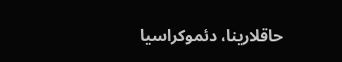حاقلارینا، دئموکراسیا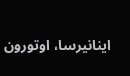اینانیرسا، اوتورون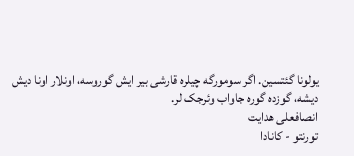یولونا گئتسین. اگر سومورگه چیلره قارشی بیر ایش گوروسه، اونلار اونا دیش دیشه، گوزده گوره جاواب وئرجک لر.
انصافعلی هدایت
تورنتو - کانادا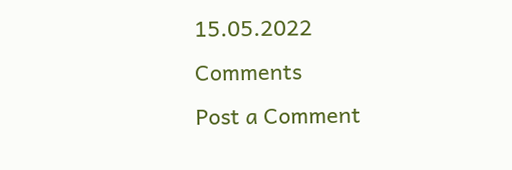15.05.2022
Comments
Post a Comment